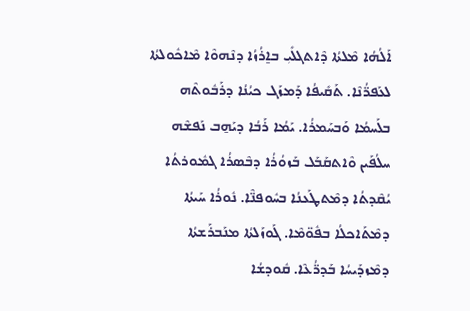ܐܰܠܳܗܳܐ ܡܶܠܬܳܐ ܕܶܐܬܓܠܺܝܼ ܒܐ̱ܪܳܙܳܐ ܕܢܶܗܘܶܐ ܡܶܐܟܽܘܠܬܳܐ ܠܥܰܦܪ̈ܳܢܶܐ. ܬܰܩܺܝܦܳܐ ܕܰܡܙܰܓ ܟܝܳܢܳܐ ܕܪܰܒܽܘܬܶܗ ܒܠܰܚܡܳܐ ܘܰܒܚܰܡܪܳܐ. ܝܰܡܳܐ ܪܰܒܳܐ ܕܝܰܗ̱ܒ ܢܰܦܫܶܗ ܚܠܳܦܰܝܢ ܘܶܐܬܩܰܒܰܠ ܒܰܙܘܳܪܳܐ ܕܒܶܣܪܳܐ ܓܡܽܘܪܬܳܐ ܝܳܩܶܕܬܳܐ ܕܡܶܬܛܰܥܢܳܐ ܒܚܽܘܦܢ̈ܶܐ. ܢܽܘܪܳܐ ܚܰܝܬܳܐ ܕܡܶܬܰܐܟܠܳܐ ܒܦܽܘ̈ܡܶܐ. ܓܰܘܙܰܠܬܳܐ ܡܢܰܒܪܰܫܬܳܐ ܕܡܶܙܕܰܝܚܳܐ ܒܰܕܪ̈ܳܥܶܐ. ܩܽܘܕܫܳܐ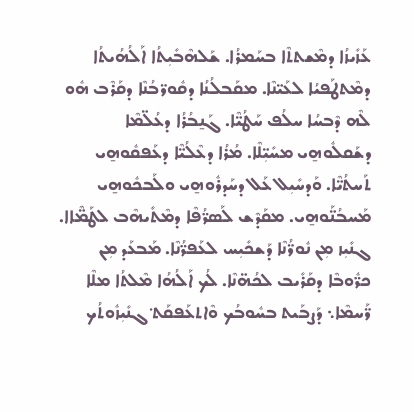ܥܰܙܺܝܙܳܐ ܕܡܶܫܬܬܶܐ ܒܚܰܡܪܳܐ. ܫܰܠܗܶܒܺܝܼܬܳܐ ܐܰܠܳܗܳܝܬܳܐ ܕܡܶܬܛܰܦܝܳܐ ܠܥܰܝ̈ܢܶܐ. ܡܩܰܒܠܳܢܳܐ ܕܩܽܘܪ̈ܒܳܢܶܐ ܕܩܰܪܶܒ ܗܽܘ ܠܶܗ ܕܶܒܚܳܐ ܚܠܳܦ ܚܰܛܳܝ̈ܶܐ. ܓܰܢ̱ܒܳܪܳܐ ܕܥܳܠ̈ܡܶܐ ܕܫܰܩܠܽܘܗ̱ܝ ܡܚܺܝܼ̈ܠܶܐ. ܡܳܪܳܐ ܕܥܶܠܳܝ̈ܶܐ ܕܥܰܦܩܽܘܗ̱ܝ ܬܰܚܬܳܝ̈ܶܐ. ܘܰܕܚܺܝܼܠ ܥܰܠ ܕܚܰܕܪܽܘܗ̱ܝ ܘܠܰܒܟܽܘܗ̱ܝ ܡܰܚܒܳܢ̈ܰܘܗ̱ܝ. ܡܩܰܕܶܫ ܠܰܣܪ̈ܳܦܶܐ ܕܡܶܬܺܝܗܶܒ ܠܛܰܡ̈ܶܐܐ. ܓܢܺܝܼܙ ܡܼܢ ܢܽܘܪ̈ܳܢܶܐ ܕܰܫܟܺܝܼܚ ܠܥܰܦܪ̈ܳܢܶܐ. ܡܰܒܥܰܕ ܡܼܢ ܟܪ̈ܽܘܒܶܐ ܕܩܰܪܺܝܒ ܠܟܳܗ̈ܢܶܐ. ܠܳܟ ܐܰܠܳܗܳܐ ܡܶܠܬܳܐ ܡܠܶܐ ܪ̈ܰܚܡܶܐ܆ ܕܰܨܒܰܝܬ ܒܚܽܘܒܳܟ ܘܶܐܬܥܰܦܩܰܬ݀ ܓܢܺܝܼܙܽܘܬܳܟ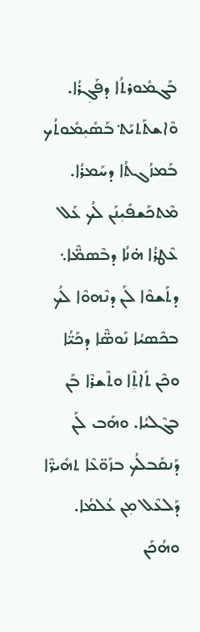ܒܰܓܡܽܘܪܬܳܐ ܕܦܰܓܼܪܳܐ. ܘܶܐܫܬܰܬܝܰܬ݀ ܒܰܣܺܝܼܡܽܘܬܳܟ ܒܰܡܙܳܓܬܳܐ ܕܚܰܡܪܳܐ. ܡܶܬܟܰܫܦܺܝܼܢܰܢ ܠܳܟ ܥܰܠ ܥܶܛܪܳܐ ܗ̇ܢܳܐ ܕܒܶܣܡ̈ܶܐ܆ ܕܬܰܫܘܶܐ ܠܰܢ ܕܢܶܗܘܶܐ ܠܳܟ ܒܟܶܣܝܳܐ ܢܰܘܣ̈ܶܐ ܕܟܰܝ̈ܳܐ ܘܟܶܢ ܬܺܐܬܼܶܐ ܘܬܶܫܪܶܐ ܒܰܢ ܒܓܶܠܝܳܐ. ܘܗܰܒ ܠܰܢ ܕܰܢܩܰܒܠܳܟ ܒܙܰܘ̈ܥܶܐ ܬܗܺܝܪ̈ܶܐ ܕܰܠܥܶܠ ܡܼܢ ܥܳܠܡܳܐ. ܘܗܳܟܰܢ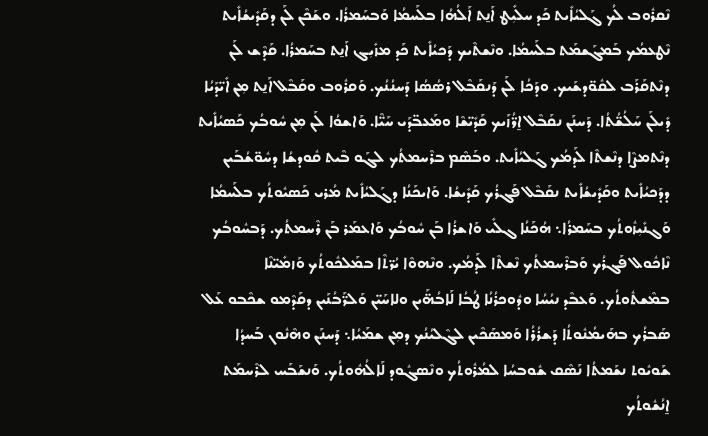ܢܶܩܪܽܘܒ ܠܳܟ ܓܰܠܝܳܐܺܝܬ ܟܰܕ ܚܠܺܝܼܛ ܐܰܢ̱ܬ ܐܰܠܳܗܳܐ ܒܠܰܚܡܳܐ ܘܰܒܚܰܡܪܳܐ. ܘܫܰܟܶܢ ܠܰܢ ܕܩܰܕܺܝܫܳܐܺܝܬ ܢܶܛܥܡܳܟ ܒܰܡܓܰܫܡܰܬ ܒܠܰܚܡܳܐ. ܘܢܶܫܬܶܝܟ ܕܰܟܝܳܐܺܝܬ ܟܰܕ ܡܙܺܝܼܓ ܐܰܢ̱ܬ ܒܚܰܡܪܳܐ. ܩܰܕܶܫ ܠܰܢ ܕܢܶܬܩܰܪܰܒ ܠܩܽܘ̈ܕܫܰܝܟ. ܘܕܰܟܳܐ ܠܰܢ ܕܰܢܩܰܒܶܠ ܪܣܳܣܳܐ ܕܰܚܢܳܢܳܟ. ܘܰܩܪܽܘܒ ܘܩܰܒܶܠ ܐܰܢ̱ܬ ܡܼܢ ܐܺܝ̈ܕܰܝܳܐ ܕܺܝܠܰܢ ܚܰܠܳܫ̈ܳܬܳܐ. ܕܰܚܢܰܢ ܢܩܰܒܶܠ ܐ̱ܪ̈ܳܙܰܝܟ ܩܰܕܺܝ̈ܫܶܐ ܘܡܰܥܒ̈ܕܰܝ ܚܰܝ̈ܶܐ. ܘܰܐܫܘܳܐ ܠܰܢ ܡܼܢ ܚܽܘܒܳܟ ܟܰܣܝܳܐܺܝܬ ܕܢܶܬܡܨܶܐ ܕܢܶܫܬܶܐ ܠܰܕܡܳܟ ܓܰܠܝܳܐܺܝܬ. ܘܒܰܣܶܡ ܒܪܶܚܡܬܳܟ ܠܓܰܘ ܒܶܝܬ ܩܽܘܕܫܳܐ ܕܚܽܘ̈ܫܳܒܰܝܢ ܕܕܰܟܝܳܐܺܝܬ ܘܩܰܕܺܝܫܳܐܺܝܬ ܢܩܰܒܶܠ ܦܰܓܪܳܟ ܩܰܕܺܝܫܳܐ. ܘܰܐܝܟܰܢܳܐ ܕܓܰܠܝܳܐܺܝܬ ܡܳܪܝ ܟܰܣܝܽܘܬܳܟ ܒܠܰܚܡܳܐ ܘܰܓܢܺܝܼܙܽܘܬܳܟ ܒܚܰܡܪܳܐ܆ ܗܳܟܰܢܳܐ ܓܠܺܝ ܘܰܐܫܪܳܐ ܒܰܢ ܚܽܘܒܳܟ ܘܰܐܥܡܰܪ ܒܰܢ ܪܶܚܡܬܳܟ. ܕܰܒܚܽܘܒܳܟ ܢܶܐܟܽܘܠ ܦܰܓܪܳܟ ܘܰܒܪܶܚܡܬܳܟ ܢܶܫܬܶܐ ܠܰܕܡܳܟ. ܘܢܶܗܘܶܐ ܝܳܪ̈ܬܶܐ ܒܡܰܠܟܽܘܬܳܟ ܘܰܙܡܺܝ̈ܢܶܐ ܒܡܶܫܬܽܘܬܳܟ. ܘܰܥܒܶܕ ܢܝܳܚܳܐ ܘܕܽܘܟܪܳܢܳܐ ܛܳܒܳܐ ܠܰܐܒܳܗ̈ܰܝܢ ܘܠܐܚܰܝ̈ܢ ܘܰܠܪ̈ܰܒܳܢܰܝܢ ܕܩܰܕܶܡܘ ܫܟܶܒܘ ܥܰܠ ܣܰܒܪܳܟ ܒܗܰܝܡܳܢܽܘܬܳܐ ܕܰܫܪܳܪܳܐ ܘܰܡܣܰܟܶܝܢ ܠܓܶܠܝܳܢܳܟ ܕܡܼܢ ܫܡܰܝܳܐ܆ ܕܰܚܢܰܢ ܘܗܶܢܽܘܢ ܒܰܚܕܳܐ ܫܰܘܝܽܘܬ ܢܫܰܡܬܳܐ ܢܰܣܶܩ ܫܽܘܒܚܳܐ ܠܡܳܪܽܘܬܳܟ ܘܢܶܣܓܽܘܕ ܠܰܐܠܳܗܽܘܬܳܟ. ܘܰܢܫܰܒܰܚ ܠܪܶܚܡܰܬ ܐ̱ܢܳܫܽܘܬܳܟ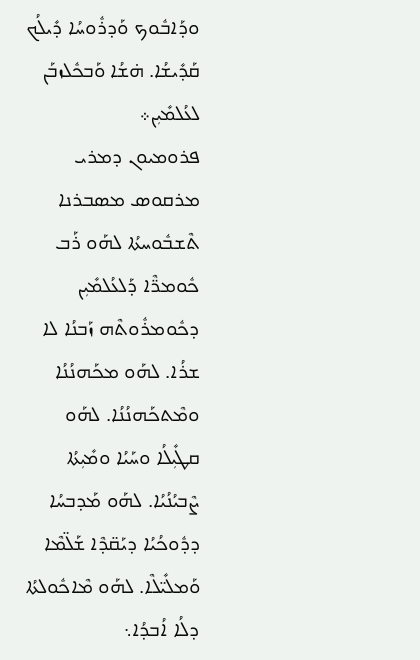ܘܕܰܐܒܽܘܟ ܘܰܕܪܽܘܚܳܐ ܕܺܝܠܳܟ ܩܰܕܺܝܫܳܐ. ܗ̇ܫܳܐ ܘܰܒܟܽܠܙܒܰܢ ܠܥܳܠܡܺܝܼܢ܀
ܦܪܘܡܝܘܢ ܕܡܪܝ ܡܪܩܘܣ ܡܣܒܪܢܐ
ܬܶܫܒܽܘܚܬܳܐ ܠܗܰܘ ܪܰܒ ܟܽܘܡܪ̈ܶܐ ܕܰܠܥܳܠܡܺܝܼܢ ܕܟܽܘܡܪܽܘܬܶܗ ܙܰܒܢܳܐ ܠܐ ܫܪܳܐ. ܠܗܰܘ ܡܟܰܗܢܳܢܳܐ ܘܡܶܬܟܰܗܢܳܢܳܐ. ܠܗܰܘ ܩܛܺܝܼܠܳܐ ܘܚܰܝܳܐ ܘܡܺܝܼܬܳܐ ܨܶܒܝܳܢܳܝܳܐ. ܠܗܰܘ ܡܰܕܒܚܳܐ ܕܕܽܘܟܳܝܳܐ ܕܝܰܩ̈ܕܶܐ ܫܰܠ̈ܡܶܐ ܘܰܡܠܺܝ̈ܠܶܐ. ܠܗܰܘ ܡܶܐܟܽܘܠܬܳܐ ܕܠܳܐ ܐܳܒܕܳܐ܆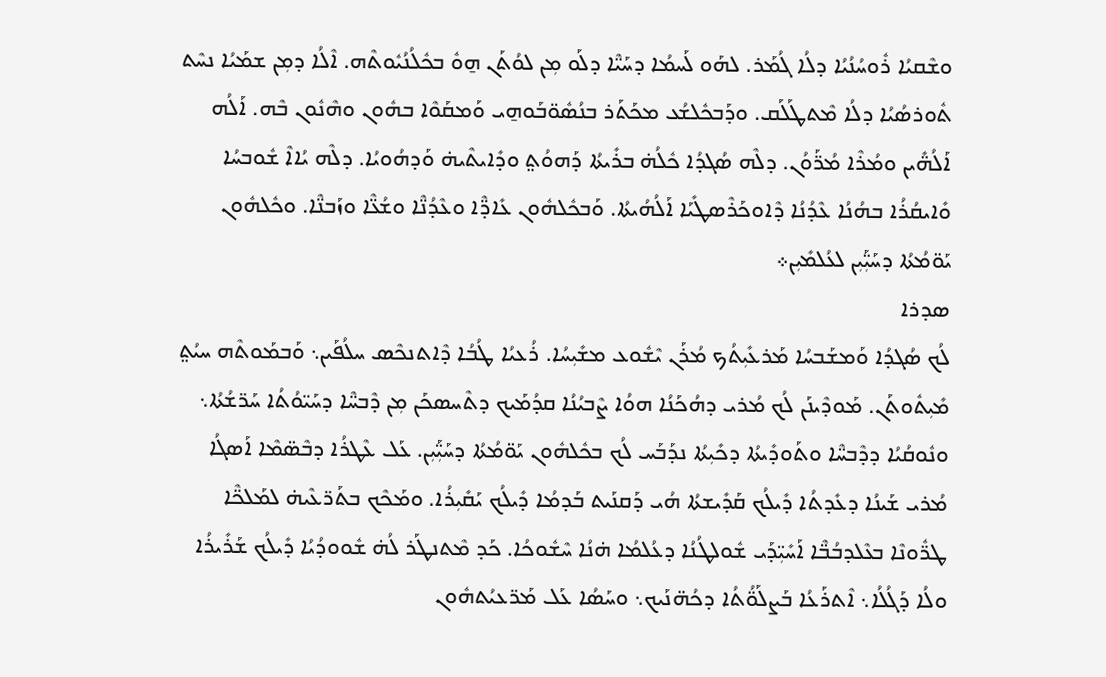ܘܫܶܩܝܳܐ ܪܽܘܚܳܢܳܝܳܐ ܕܠܳܐ ܓܳܡܰܪ. ܠܗܰܘ ܠܰܚܡܳܐ ܕܚܰܝ̈ܶܐ ܕܠܰܘ ܡܼܢ ܠܘܳܬܰܢ ܗ̱ܘܽ ܒܟܽܠܳܢܳܝܽܘܬܶܗ. ܐܶܠܳܐ ܕܡܼܢ ܫܡܰܝܳܐ ܢܚܶܬ ܬܽܘܪܣܳܝܳܐ ܕܠܳܐ ܡܶܬܛܰܠܰܩ. ܘܕܰܒܟܽܠܫܳܥ ܡܟܰܬܰܪ ܒܢܳܣܽܘ̈ܒܰܘܗ̱ܝ ܘܰܡܩܰܘܶܐ ܒܗܽܘܢ ܘܗܶܢܽܘܢ ܒܶܗ. ܐܰܠܳܗ ܐܰܠܳܗ̈ܺܝܢ ܘܡܳܪܶܐ ܡܳܪ̈ܰܘܳܢ. ܕܠܶܗ ܣܳܓܕܳܐ ܟܽܠܳܗ̇ ܒܪܺܝܬܳܐ ܕܰܗܘܳܬ݀ ܘܕܺܐܝܬܶܝܗ̇ ܘܰܕܗܳܘܝܳܐ. ܕܠܶܗ ܝܳܐܐܶ ܫܽܘܒܚܳܐ ܘܺܐܝܩܳܪܳܐ ܒܗܳܢܳܐ ܥܶܕܳܢܳܐ ܕܶܐܘܟܰܪܶܣܛܺܝܰܐ ܐܰܠܳܗܳܝܬܳܐ. ܘܰܒܟܽܠܗܽܘܢ ܥܺܐܕ̈ܶܐ ܘܥܶܕܳܢ̈ܶܐ ܘܫܳܥ̈ܶܐ ܘܙܰܒܢ̈ܶܐ. ܘܟܽܠܗܽܘܢ ܝܰܘ̈ܡܳܬܳܐ ܕܚܰܝܼ̈ܰܝܼܢ ܠܥܳܠܡܺܝܼܢ܀
ܣܕܪܐ
ܠܳܟ ܣܳܓܕܳܐ ܘܰܡܫܰܒܚܳܐ ܡܰܪܥܺܝܼܬܳܟ ܡܳܪܰܢ ܝܶܫܽܘܥ ܡܫܺܝܼܚܳܐ. ܪܳܥܝܳܐ ܛܳܒܳܐ ܕܶܐܬܢܟܶܣ ܚܠܳܦܰܝܢ܆ ܘܰܒܡܰܘܬܶܗ ܚܝܳܬ݀ ܡܺܝܼܬܽܘܬܰܢ. ܡܰܘܕܶܝܢܰܢ ܠܳܟ ܡܳܪܝ ܕܗܳܟܰܢܳܐ ܗܘܳܐ ܨܶܒܝܳܢܳܐ ܩܕܳܡܰܝܟ ܕܬܶܚܣܟܰܢ ܡܼܢ ܕܶܒܚ̈ܶܐ ܕܚܰܝ̈ܘܳܬܳܐ ܚܰܪ̈ܫܳܬܳܐ܆ ܘܢܽܘܩܳܝܳܐ ܕܕܶܒܚ̈ܶܐ ܘܬܰܘܕܺܝܬܳܐ ܕܟܺܝܼܬܳܐ ܢܕܰܒܰܚ ܠܳܟ ܒܟܽܠܗܽܘܢ ܝܰܘ̈ܡܳܬܳܐ ܕܚܰܝܼ̈ܰܝܼܢ. ܥܰܠ ܥܶܛܪܳܐ ܕܒܶܣ̈ܡܶܐ ܐܰܣܓܳܐ ܡܳܪܝ ܫܰܝܢܳܐ ܕܥܺܕܬܳܐ ܕܺܝܠܳܟ ܩܰܕܺܝܫܬܳܐ ܗܳܝ ܕܰܩܢܰܝܬ ܒܰܕܡܳܐ ܕܺܝܠܳܟ ܝܰܩܺܝܼܪܳܐ. ܘܡܰܟܶܟ ܒܬܰܪ̈ܥܶܝܗ̇ ܠܡܰܠܟ̈ܶܐ ܛܪ̈ܽܘܢܶܐ ܒܥܶܠܕܒܳܒ̈ܶܐ ܐܰܚܺܝܼ̈ܕܰܝ ܫܽܘܠܛܳܢܳܐ ܕܥܳܠܡܳܐ ܗ̇ܢܳܐ ܚܶܫܽܘܟܳܐ. ܟܰܕ ܡܶܬܢܛܰܪ ܠܳܗ̇ ܫܽܘܘܕܳܝܳܐ ܕܺܝܠܳܟ ܫܰܪܺܝܪܳܐ ܘܠܳܐ ܕܰܓܳܠܳܐ܆ ܐܶܬܪܰܥܳܐ ܒܰܨܠܰܘ̈ܳܬܳܐ ܕܟܳܗ̈ܢܰܝܟ܆ ܘܚܰܣܳܐ ܥܰܠ ܡܰܪ̈ܥܝܳܬܗܽܘܢ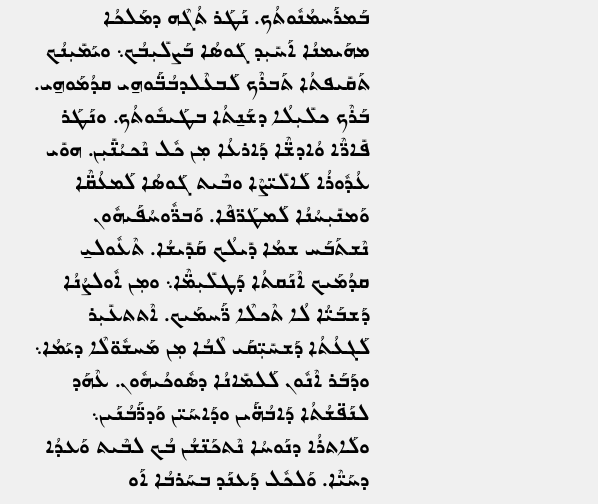ܒܰܡܪܰܚܡܳܢܽܘܬܳܟ. ܢܰܛܰܪ ܬܳܓܶܗ ܕܡܰܠܟܳܐ ܡܗܰܝܡܢܳܐ ܐܰܚܺܝܼܕ ܓܰܘܣܳܐ ܒܰܨܠܺܝܼܒܳܟ܆ ܘܝܰܡܺܝܼܢܳܟ ܬܰܩܺܝܦܬܳܐ ܬܰܒܪܶܟ ܠܰܒܥܶܠܕܒܳܒ̈ܰܘܗ̱ܝ ܩܕܳܡܰܘܗ̱ܝ. ܒܰܪܶܟ ܟܠܺܝܼܠܳܐ ܕܫܰܢ̱ܬܳܐ ܒܛܰܝܒܽܘܬܳܟ. ܘܢܰܛܰܪ ܦܺܐܪ̈ܶܐ ܘܳܐܕܫ̈ܶܐ ܕܰܐܪܥܳܐ ܡܼܢ ܟܽܠ ܢܶܟܝܳܢ̈ܺܝܼܢ. ܗܘܺܝ ܥܳܕܽܘܪܳܐ ܠܰܐܠܺܝ̈ܨܶܐ ܘܒܶܝܬ ܓܰܘܣܳܐ ܠܰܡܥܳܩ̈ܶܐ ܘܰܡܢܺܝܼܚܳܢܳܐ ܠܰܡܛܰܪ̈ܦܶܐ. ܘܰܒܪ̈ܽܘܚܳܦܰܝܗܽܘܢ ܢܶܫܬܰܒܰܚ ܫܡܳܐ ܕܺܝܠܳܟ ܩܰܕܺܝܫܳܐ. ܬܶܥܽܘܠܝ̱ ܩܕܳܡܰܝܟ ܐܶܢܰܩܬܳܐ ܕܰܛܠܺܝܼܡ̈ܶܐ܆ ܘܡܼܢ ܐܽܘܠܨܳܢܳܐ ܕܰܫܒܰܝ̈ܳܐ ܠܳܐ ܬܶܟܠܶܐ ܪ̈ܰܚܡܰܝܟ. ܐܶܬܬܥܺܝܼܪ ܠܰܓܥܳܬܳܐ ܕܰܫܚܺܝܼ̈ܩܰܝ ܠܶܒܳܐ ܡܼܢ ܡܰܚܫܽܘ̈ܠܶܐ ܕܝܰܡܳܐ܆ ܘܕܰܒܰܪ ܐܶܢܽܘܢ ܠܰܠܡܺܐܢܳܐ ܕܣܽܘܟܳܝܗܽܘܢ. ܥܶܗܰܕ ܠܢܰܦ̈ܫܳܬܳܐ ܕܰܐܒܳܗ̈ܰܝܢ ܘܕܰܐܚܰܝ̈ܢ ܘܰܕܪ̈ܰܒܳܢܰܝܢ܆ ܘܠܰܐܬܪܳܐ ܕܢܰܘܚܳܐ ܢܶܬܟܰܢ̈ܫܳܢ ܒܳܟ ܠܒܶܝܬ ܘܰܥܕܳܐ ܕܚܰܝ̈ܶܐ. ܘܰܠܟܽܠ ܕܰܥܢܰܕ ܒܚܰܪܒܳܐ ܐܰܘ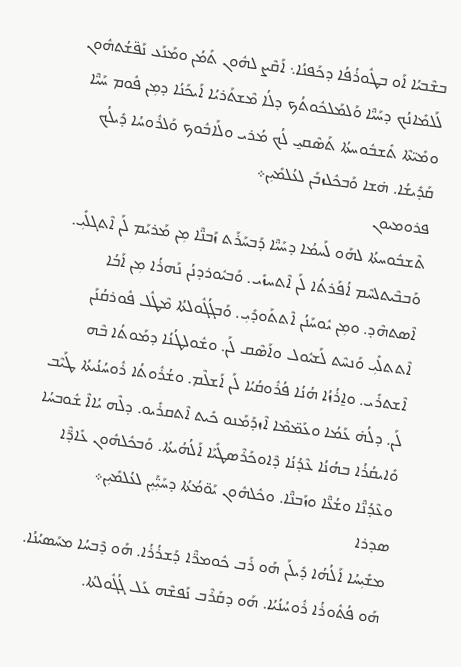ܒܫܶܒܝܳܐ ܐܰܘ ܒܛܽܘܪܳܦܳܐ ܕܟܰܦܢܳܐ܆ ܐܰܩܶܨ ܠܗܽܘܢ ܬܰܡܳܢ ܘܡܰܢܰܥ ܢܰܦ̈ܫܳܬܗܽܘܢ ܠܰܠܡܺܐܢܳܟ ܕܚܰܝ̈ܶܐ ܘܰܠܡܰܠܟܽܘܬܳܟ ܕܠܳܐ ܡܶܫܬܰܪܝܳܐ ܐܰܝܟܰܢܳܐ ܕܡܼܢ ܦܽܘܡ ܚܰܝ̈ܶܐ ܘܡܺܝ̈ܬܶܐ ܬܺܫܒܽܘܚܬܳܐ ܬܰܣܶܩܝ̱ ܠܳܟ ܡܳܪܝ ܘܠܰܐܒܽܘܟ ܘܰܠܪܽܘܚܳܐ ܕܺܝܠܳܟ ܩܰܕܺܝܫܳܐ. ܗ̇ܫܐ ܘܰܒܟܽܠܙܒܰܢ ܠܥܳܠܡܺܝܼܢ܀
ܦܪܘܡܝܘܢ
ܬܶܫܒܽܘܚܬܳܐ ܠܗܰܘ ܠܰܚܡܳܐ ܕܚܰܝ̈ܶܐ ܕܰܒܚܰܪܰܬ ܙܰܒܢ̈ܶܐ ܡܼܢ ܡܰܪܝܰܡ ܠܰܢ ܐܶܬܓܠܺܝܼ. ܘܰܒܒܶܝܬܠܚܶܡ ܐܳܦܰܪܬܳܐ ܠܰܢ ܐܶܬܚܙܺܝ. ܘܰܒܝܽܘܪܕܢܳܢ ܢܰܗܪܳܐ ܡܼܢ ܐܰܒܳܐ ܐܶܣܬܗܶܕ. ܘܡܼܢ ܝܽܘܚܰܢܳܢ ܐܶܬܬܰܘܕܺܝܼ. ܘܰܒܓܳܓܽܘܠܬܳܐ ܡܶܛܽܠ ܦܽܘܪܩܳܢܰܢ ܐܶܬܬܠܺܝܼ ܘܰܢܚܶܬ ܠܰܫܝܽܘܠ ܘܐܰܣܶܩ ܠܰܢ. ܘܫܽܘܠܛܳܢܳܐ ܕܡܰܘܬܳܐ ܒܶܗ ܐܶܫܬܪܺܝ. ܘܐ̱ܪܳܙܳܐ ܗܳܢܳܐ ܦܳܪܽܘܩܳܝܳܐ ܠܰܢ ܐܰܫܠܶܡ. ܘܫܳܪܽܘܬܳܐ ܪܽܘܚܳܢܳܝܬܳܐ ܛܰܝܶܒ ܠܰܢ. ܕܠܳܗ̇ ܥܰܡܳܐ ܘܥܰܡ̈ܡܶܐ ܐܶܙܕܰܡܰܢܘ ܟܺܝܬ ܐܶܬܩܪܺܝܘ. ܕܠܶܗ ܝܳܐܐܶ ܫܽܘܒܚܳܐ ܘܺܐܝܩܳܪܳܐ ܒܗܳܢܳܐ ܥܶܕܳܢܳܐ ܕܶܐܘܟܰܪܶܣܛܺܝܰܐ ܐܰܠܳܗܳܝܬܳܐ. ܘܰܒܟܽܠܗܽܘܢ ܥܺܐܕ̈ܶܐ ܘܥܶܕܳܢ̈ܶܐ ܘܫܳܥ̈ܶܐ ܘܙܰܒܢ̈ܶܐ. ܘܟܽܠܗܽܘܢ ܝܰܘ̈ܡܳܬܳܐ ܕܚܰܝܼ̈ܰܝܼܢ ܠܥܳܠܡܺܝܼܢ܀
ܣܕܪܐ
ܡܫܺܝܼܚܳܐ ܐܰܠܳܗܳܐ ܕܺܝܠܰܢ ܗܰܘ ܪܰܒ ܟܽܘܡܪ̈ܶܐ ܕܰܫܪܳܪܳܐ. ܗܰܘ ܕܶܒܚܳܐ ܡܚܰܣܝܳܢܳܐ. ܗܰܘ ܦܳܬܽܘܪܳܐ ܪܽܘܚܳܢܳܝܳܐ. ܗܰܘ ܕܩܰܪܶܒ ܢܰܦܫܶܗ ܥܰܠ ܓܳܓܽܘܠܬܳܐ.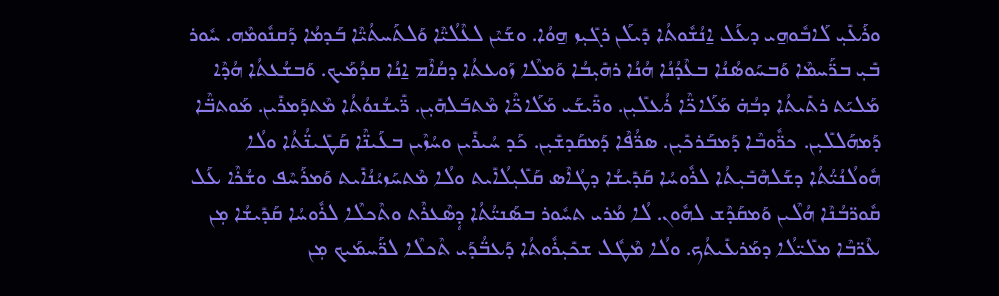ܘܪܰܥܺܝܼ ܠܰܐܒܽܘܗ̱ܝ ܕܥܰܠ ܐ̱ܢܳܫܽܘܬܳܐ ܕܺܝܠܰܢ ܪܓܺܝܼܙ ܗ̱ܘܳܐ. ܘܫܰܝܶܢ ܠܥܶܠܳܝ̈ܶܐ ܘܰܠܬܰܚܬܳܝ̈ܶܐ ܒܰܕܡܳܐ ܕܰܩܢܽܘܡܶܗ. ܚܽܘܪ ܒܺܝܼ ܒܪ̈ܰܚܡܶܐ ܘܰܒܚܰܘܣܳܢܳܐ ܒܥܶܕܳܢܳܐ ܗܳܢܳܐ ܪܗܺܝܼܒܳܐ ܘܰܡܠܶܐ ܙܰܘܥܬܳܐ ܕܩܳܐܶܡ ܐ̱ܢܳܐ ܩܕܳܡܰܝܟ. ܘܰܒܫܳܥܬܳܐ ܗܳܕܶܐ ܡܰܠܝܰܬ ܪܬܺܝܬܳܐ ܕܒܳܗ̇ ܡܰܠܰܐܟ̈ܶܐ ܪܳܥܠܺܝܼܢ. ܘܪ̈ܺܝܫܰܝ ܡܰܠܰܐܟ̈ܶܐ ܡܶܬܒܰܠܗܺܝܼܢ. ܪ̈ܺܝܫܳܢܘܳܬܳܐ ܡܶܬܕܰܡܪܺܝܢ. ܡܰܘܬܒ̈ܶܐ ܕܰܡܗܰܠܠܺܝܼܢ. ܟܪ̈ܽܘܒܶܐ ܕܰܡܒܰܪܟܺܝܼܢ. ܣܪ̈ܳܦܶܐ ܕܰܡܩܰܕܫܺܝܼܢ. ܟܰܕ ܚܳܝܪܺܝܢ ܘܚܳܙܶܝܢ ܒܥܰܝܢ̈ܶܐ ܩܰܛܺܝܢ̈ܳܬܳܐ ܘܠܳܐ ܗܽܘܠܳܢܳܝ̈ܳܬܳܐ ܕܫܰܠܗܶܒܺܝܼܬܳܐ ܠܪܽܘܚܳܐ ܩܰܕܺܝܫܳܐ ܕܛܳܐܶܣ ܩܰܠܺܝܼܠܳܐܺܝܬ ܘܠܳܐ ܡܶܬܚܰܙܝܳܢܳܐܺܝܬ ܘܰܡܪܰܚܶܦ ܘܫܳܪܶܐ ܥܰܠ ܩܽܘܪ̈ܒܳܢܶܐ ܗܳܠܶܝܢ ܘܰܡܩܰܕܶܫ ܠܗܽܘܢ. ܠܳܐ ܡܳܪܝ ܬܚܽܘܪ ܒܣܰܢܝ̈ܳܬܳܐ ܕܴܣܶܥܪܶܬ ܘܬܶܟܠܶܐ ܠܪܽܘܚܳܐ ܩܰܕܺܝܫܳܐ ܡܼܢ ܥܶܪ̈ܒܶܐ ܡܠܺܝ̈ܠܳܐ ܕܡܰܪܥܺܝܬܳܟ. ܘܠܳܐ ܡܶܛܽܠ ܫܟܺܝܼܪܽܘܬܳܐ ܕܰܥܒ̈ܳܕܰܝ ܬܶܟܠܶܐ ܠܪ̈ܰܚܡܰܝܟ ܡܼܢ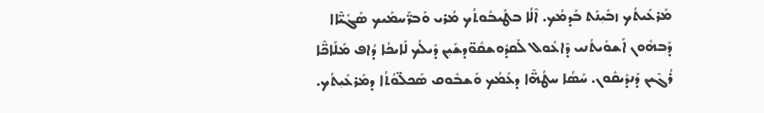ܡܰܪܥܺܝܬܳܟ ܙܒܺܝܼܢܰܬ ܒܰܕܡܳܟ. ܐܶܠܳܐ ܒܛܰܝܒܽܘܬܳܟ ܡܳܪܝ ܘܰܒܪ̈ܰܚܡܰܝܟ ܣܰܓܺܝ̈ܶܐܐ ܕܰܒܗܽܘܢ ܐܰܫܘܺܝܬܳܢܝ ܕܶܐܥܽܘܠ ܠܰܩܕܽܘܫܩܽܘ̈ܕܫܺܝܼܢ ܕܺܝܠܳܟ ܠܰܐܝܟܳܐ ܕܳܐܦ ܡܰܠܰܐܟ̈ܶܐ ܪܳܓܶܝܢ ܕܰܢܕܺܝܩܽܘܢ. ܚܰܣܳܐ ܚܛܳܗ̈ܶܐ ܕܥܰܡܳܟ ܘܰܫܒܽܘܩ ܣܰܟܠ̈ܘܳܬܳܐ ܕܡܰܪܥܺܝܼܬܳܟ.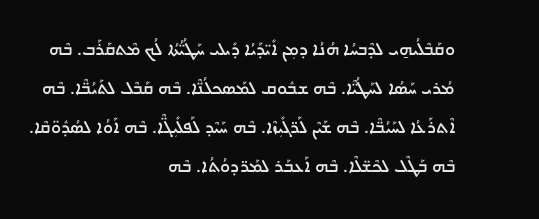ܘܩܰܒܶܠܳܝܗ̱ܝ ܠܕܶܒܚܳܐ ܗܳܢܳܐ ܕܡܼܢ ܐܺܝ̈ܕܰܝܳܐ ܕܺܝܠܝ ܚܰܛܳܝ̈ܳܬܳܐ ܠܳܟ ܡܶܬܩܰܪܰܒ. ܒܶܗ ܡܳܪܝ ܚܰܣܳܐ ܠܚܰܛܳܝ̈ܶܐ. ܒܶܗ ܫܒܽܘܩ ܠܡܰܣܟܠܳܢ̈ܶܐ. ܒܶܗ ܩܰܒܶܠ ܠܬܰܝܳܒ̈ܶܐ. ܒܶܗ ܐܶܬܪܰܥܳܐ ܠܚܰܝܳܒ̈ܶܐ. ܒܶܗ ܫܰܝܶܢ ܠܰܪ̈ܓܺܝܼܙܶܐ. ܒܶܗ ܚܰܝܶܕ ܠܰܦܠܺܝܼܓ̈ܶܐ. ܒܶܗ ܐܰܘܳܐ ܠܣܳܕܽܘ̈ܩܶܐ. ܒܶܗ ܒܰܛܶܠ ܠܟܶܫ̈ܠܶܐ. ܒܶܗ ܐܰܥܒܰܪ ܠܡܰܪ̈ܕܘܳܬܳܐ. ܒܶܗ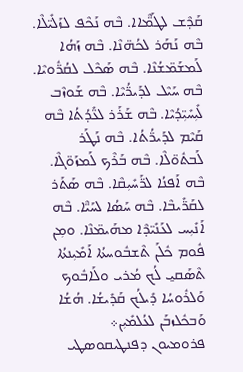ܩܰܕܶܫ ܠܛܰܡ̈ܶܐܐ. ܒܶܗ ܢܰܟܶܦ ܠܙܰܠܺܝ̈ܠܶܐ. ܒܶܗ ܢܰܗܰܪ ܠܟܳܗ̈ܢܶܐ. ܒܶܗ ܙܰܗܳܐ ܠܰܡܫܰܡ̈ܫܳܢܶܐ. ܒܶܗ ܣܰܟܶܠ ܠܩܳܪ̈ܽܘܝܶܐ. ܒܶܗ ܚܰܝܶܠ ܠܕܰܝܪ̈ܳܝܶܐ. ܒܶܗ ܫܰܘܙܶܒ ܠܺܝܼܚܺܝܼ̈ܕܳܝܶܐ. ܒܶܗ ܫܰܪܰܪ ܠܥ̈ܺܕܳܬܳܐ ܒܶܗ ܩܰܝܶܡ ܠܕܰܝܪ̈ܳܬܳܐ. ܒܶܗ ܢܰܛܰܪ ܠܰܒܬܽܘ̈ܠܶܐ. ܒܶܗ ܒܰܪܶܟ ܠܰܡܙܰܘ̈ܓܶܐ. ܒܶܗ ܐܰܦܢܳܐ ܠܪ̈ܰܚܺܝܼܩܶܐ. ܒܶܗ ܣܰܬܰܪ ܠܩܰܪ̈ܺܝܒܶܐ. ܒܶܗ ܚܰܣܳܐ ܠܚܰܝ̈ܶܐ. ܒܶܗ ܐܰܢܺܝܼܚ ܠܥܰܢܺܝ̈ܕܶܐ ܡܗܰܝܡ̈ܢܶܐ. ܘܡܼܢ ܦܽܘܡ ܟܽܠܰܢ ܬܶܫܒܽܘܚܬܳܐ ܐܰܡܺܝܼܢܬܳܐ ܬܶܣܰܩܝ̱ ܠܳܟ ܡܳܪܝ ܘܠܰܐܒܽܘܟ ܘܰܠܪܽܘܚܳܐ ܕܺܝܠܳܟ ܩܰܕܺܝܫܳܐ. ܗܳܫܳܐ ܘܰܒܟܽܠܙܒܰܢ ܠܥܳܠܡܺܝܼܢ܀
ܦܪܘܡܝܘܢ ܕܦܢܛܝܩܘܣܛܝ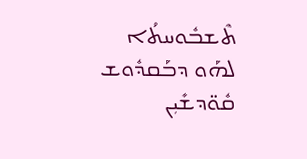ܬܶܫܒܽܘܚܬܳܐ ܠܗܰܘ ܕܒܰܩܕܽܘܫ ܩܽܘ̈ܕܫܺܝܼܢ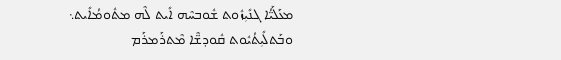ܡܥܰܠܰܝ̈ܳܐ ܓܢܺܝܼܙܽܘܬ ܫܽܘܒܚܶܗ ܐܺܝܬ ܠܶܗ ܡܬܽܘܡܳܐܺܝܬ܆ ܘܒܰܬܠܺܝܼܬܳܝܽܘܬ ܩܽܘܕܫ̈ܶܐ ܡܶܬܪܰܡܪܰܡ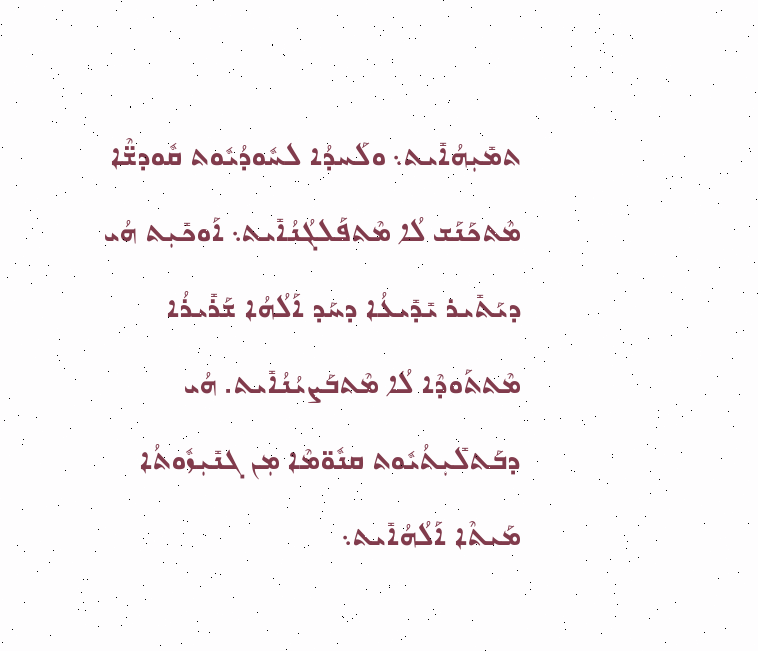ܬܡܺܝܼܗܳܐܺܝܬ܆ ܘܠܰܚܕܳܐ ܠܚܽܘܕܳܝܽܘܬ ܩܽܘܕܫ̈ܶܐ ܡܶܬܟܰܢܰܫ ܠܳܐ ܡܶܬܦܰܠܓܳܢܳܐܺܝܬ܆ ܐܰܘܟܺܝܼܬ ܗܳܝ ܕܝܰܬܺܝܪ ܝܺܕܺܝܥܳܐ ܕܚܰܕ ܐܰܠܳܗܳܐ ܫܰܪܺܝܪܳܐ ܡܶܬܬܰܘܕܶܐ ܠܳܐ ܡܶܬܒܰܨܝܳܢܳܐܺܝܬ. ܗܳܝ ܕܒܰܬܠܺܝܼܬܳܝܽܘܬ ܩܢܽܘ̈ܡܶܐ ܡܼܢ ܓܢܺܝܼܙܽܘܬܳܐ ܡܰܝܬܶܐ ܐܰܠܳܗܳܐܺܝܬ܆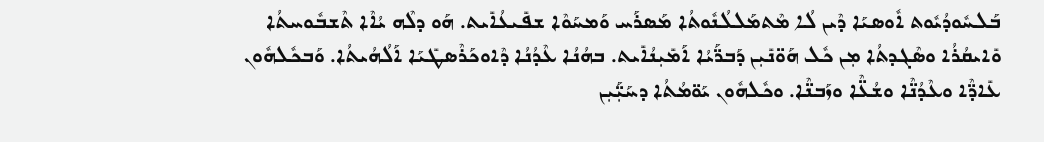ܒܰܠܚܽܘܕܳܝܽܘܬ ܐܽܘܣܝܰܐ ܕܶܝܢ ܠܳܐ ܡܶܬܡܰܠܠܳܢܽܘܬܳܐ ܡܰܣܪܰܚ ܘܰܡܚܰܘܶܐ ܫܦܺܝܥܳܐܺܝܬ. ܗܰܘ ܕܠܶܗ ܝܳܐܶܐ ܬܶܫܒܽܘܚܬܳܐ ܘܺܐܝܩܳܪܳܐ ܘܣܶܓܕܬܳܐ ܡܼܢ ܟܽܠ ܗܰܘ̈ܢܺܝܼܢ ܕܰܒܪ̈ܰܝܳܐ ܐܰܡܺܝܼܢܳܐܺܝܬ. ܒܗܳܢܳܐ ܥܶܕܳܢܳܐ ܕܶܐܘܟܰܪܶܣܛܺܝܰܐ ܐܰܠܳܗܳܝܬܳܐ. ܘܰܒܟܽܠܗܽܘܢ ܥܺܐܕ̈ܶܐ ܘܥܶܕܳܢ̈ܶܐ ܘܫܳܥ̈ܶܐ ܘܙܰܒܢ̈ܶܐ. ܘܟܽܠܗܽܘܢ ܝܰܘ̈ܡܳܬܳܐ ܕܚܰܝܼ̈ܰܝܼܢ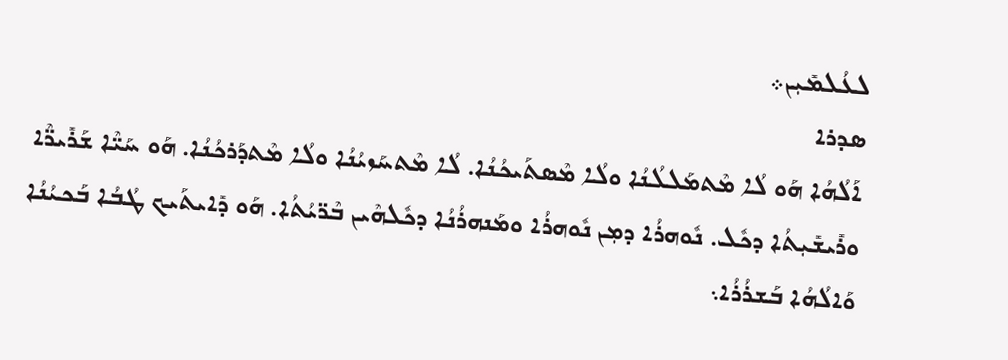ܠܥܳܠܡܺܝܼܢ܀
ܣܕܪܐ
ܐܰܠܳܗܳܐ ܗܰܘ ܠܳܐ ܡܶܬܡܰܠܠܳܢܳܐ ܘܠܳܐ ܡܶܣܬܰܝܟܳܢܳܐ. ܠܳܐ ܡܶܬܚܰܙܝܳܢܳܐ ܘܠܳܐ ܡܶܬܕܰܪܟܳܢܳܐ. ܗܰܘ ܚܰܝ̈ܶܐ ܫܰܪܺܝܪ̈ܶܐ ܘܪܺܝܫܺܝܼܬܳܐ ܕܟܽܠ. ܢܽܘܗܪܳܐ ܕܡܼܢ ܢܽܘܗܪܳܐ ܘܡܰܢܗܪܳܢܳܐ ܕܟܽܠܗܶܝܢ ܒܶܪ̈ܝܳܬܳܐ. ܗܰܘ ܕܺܐܝܬܰܝܟ ܛܳܒܳܐ ܒܰܟܝܳܢܳܐ ܘܰܐܠܳܗܳܐ ܒܰܫܪܳܪܳܐ܆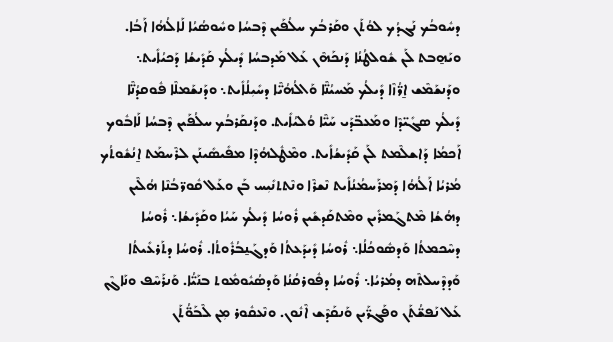ܕܚܽܘܒܳܟ ܢܰܓܕܳܟ ܠܘܳܬܰܢ ܘܩܰܪܒܳܟ ܚܠܳܦܰܝܢ ܕܶܒܚܳܐ ܘܚܽܘܣܳܝܳܐ ܠܰܐܠܳܗܳܐ ܐܰܒܳܐ. ܘܝܰܗ̱ܒܬ ܠܰܢ ܫܽܘܠܛܳܢܳܐ ܕܰܢܟܰܗܶܢ ܥܰܠ ܡܰܕܒܚܳܐ ܕܺܝܠܳܟ ܩܰܕܺܝܫܳܐ ܕܰܟܝܳܐܺܝܬ܆ ܘܕܰܢܫܰܡܶܫ ܐ̱ܪ̈ܳܙܶܐ ܕܺܝܠܳܟ ܡܰܚܝܳܢ̈ܶܐ ܘܰܐܠܳܗܳܝ̈ܶܐ ܕܚܺܝܼܠܳܐܺܝܬ܆ ܘܕܰܢܫܰܡܠܶܐ ܦܽܘܩܕܳܢ̈ܶܐ ܕܺܝܠܳܟ ܣܓܺܝ̈ܕܶܐ ܘܡܰܥܒ̈ܕܰܝ ܚܰܝ̈ܶܐ ܘܳܠܝܳܐܺܝܬ. ܘܕܰܢܩܰܪܒܳܟ ܚܠܳܦܰܝܢ ܕܶܒܚܳܐ ܠܰܐܒܽܘܟ ܐܰܟܡܳܐ ܕܰܐܫܠܶܡܬ ܠܰܢ ܩܰܕܺܝܫܳܐܺܝܬ. ܘܡܶܛܽܠܗܳܕܶܐ ܡܦܺܝܣܺܝܢܰܢ ܠܪܶܚܡܰܬ ܐ̱ܢܳܫܽܘܬܳܟ ܡܳܪܝܳܐ ܐܰܠܳܗܳܐ ܕܰܡܪܰܚܡܳܢܳܐܺܝܬ ܢܶܫܪܶܐ ܘܢܶܬܬܢܺܝܼܚ ܒܰܢ ܘܥܰܠ ܩܽܘܪ̈ܒܳܢܶܐ ܗܳܠܶܝܢ ܕܗܳܫܳܐ ܡܶܬܓܰܡܪܺܝܢ ܘܡܶܬܩܰܕܫܺܝܢ ܪܽܘܚܳܐ ܕܺܝܠܳܟ ܚܰܝܳܐ ܘܩܰܕܺܝܫܳܐ܆ ܪܽܘܚܳܐ ܕܚܶܟܡܬܳܐ ܘܰܕܣܽܘܟܳܠܳܐ܆ ܪܽܘܚܳܐ ܕܺܝܕܰܥܬܳܐ ܘܰܕܓܰܢ̱ܒܳܪܽܘܬܳܐ. ܪܽܘܚܳܐ ܕܬܰܪܥܺܝܬܳܐ ܘܰܕܕܶܚܠܬܶܗ ܕܡܳܪܝܳܐ܆ ܪܽܘܚܳܐ ܕܦܽܘܪܩܳܢܳܐ ܘܰܕܣܳܝܽܘܡܽܘܬ ܒܢܰܝ̈ܳܐ. ܘܰܢܪܰܚܶܦ ܘܢܰܐܓܶܢ ܥܰܠ ܢܰܦܫ̈ܳܬܰܢ ܘܦܰܓܪ̈ܰܝܢ ܘܰܢܩܰܕܶܫ ܐܶܢܽܘܢ. ܘܢܶܥܩܽܘܪ ܡܼܢ ܠܶܒܰܘ̈ܳܬܰܢ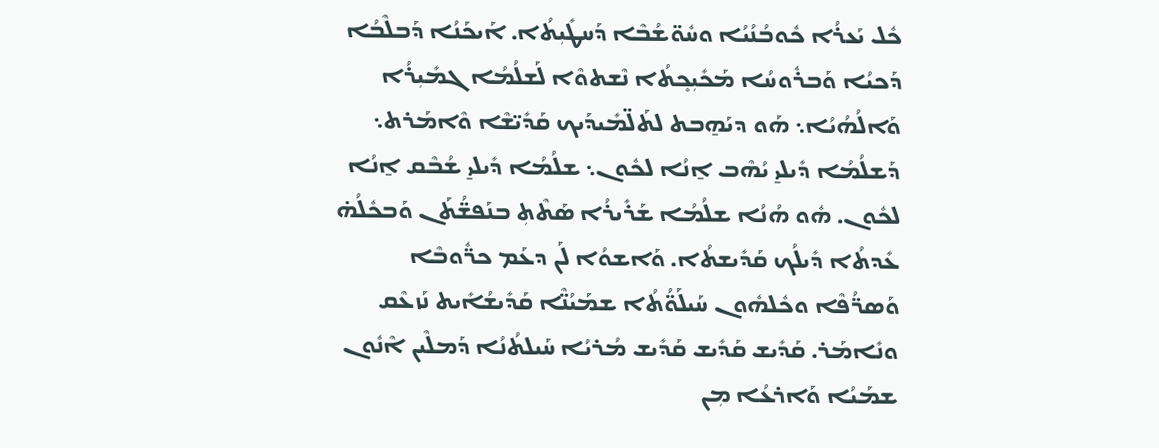ܟܽܠ ܝܰܥܪܳܐ ܟܽܘܒܳܢܳܝܳܐ ܘܚܽܘ̈ܫܳܒܶܐ ܕܰܚܛܺܝܼܬܳܐ. ܐܰܝܟܰܢܳܐ ܕܰܒܠܶܒܳܐ ܕܰܟܝܳܐ ܘܰܒܪܽܘܚܳܐ ܡܰܟܺܝܼܟ̥ܬܳܐ ܢܶܫܬܘܶܐ ܠܰܫܠܳܡܳܐ ܓܡܺܝܼܪܳܐ ܘܰܐܠܳܗܳܝܳܐ܆ ܗܰܘ ܕܝܰܗ̱ܒܬ ܠܬܰܠ̈ܡܺܝܕܰܝܟ ܩܰܕܺܝ̈ܫܶܐ ܘܶܐܡܰܪܬ܆ ܕܰܫܠܳܡܳܐ ܕܺܝܠܝ̱ ܝܳܗܶܒ ܐ̱ܢܳܐ ܠܟܽܘܢ܆ ܫܠܳܡܳܐ ܕܺܝܠܝ̱ ܫܳܒܶܩ ܐ̱ܢܳܐ ܠܟܽܘܢ. ܗܽܘ ܗܳܢܳܐ ܫܠܳܡܳܐ ܫܰܪܺܝܪܳܐ ܣܰܬܶܬܼ ܒܢܰܦܫ̈ܳܬܰܢ ܘܰܒܟܽܠܳܗ̇ ܥܺܕܬܳܐ ܕܺܝܠܳܟ ܩܰܕܺܝܫܬܳܐ. ܘܰܐܫܘܳܐ ܠܰܢ ܕܥܰܡ ܟܪ̈ܽܘܒܶܐ ܘܰܣܪ̈ܳܦܶܐ ܘܟܽܠܗܽܘܢ ܚܰܝܠܰܘ̈ܳܬܳܐ ܫܡܰܝܳܢ̈ܶܐ ܩܰܕܺܝܫܳܐܺܝܬ ܢܰܙܥܶܩ ܘܢܺܐܡܰܪ. ܩܰܕܺܝܫ ܩܰܕܺܝܫ ܩܰܕܺܝܫ ܡܳܪܝܳܐ ܚܰܝܠܬܳܢܳܐ ܕܰܡܠܶܝܢ ܐܶܢܽܘܢ ܫܡܰܝܳܐ ܘܰܐܪܥܳܐ ܡܼܢ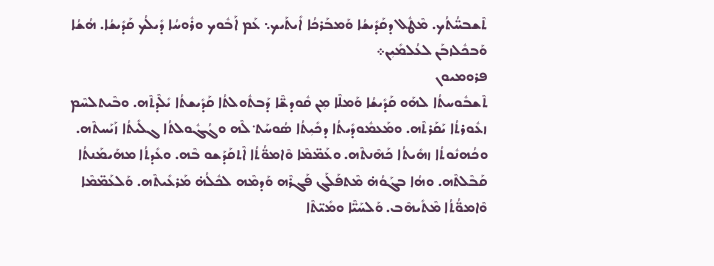ܬܶܫܒܚ̈ܳܬܳܟ. ܡܶܛܽܠ ܕܩܰܕܺܝܫܳܐ ܘܰܡܒܰܪܟܳܐ ܐܺܝܬܰܝܟ܆ ܥܰܡ ܐܰܒܽܘܟ ܘܪܽܘܚܳܐ ܕܺܝܠܳܟ ܩܰܕܺܝܫܳܐ. ܗܳܫܳܐ ܘܰܒܟܽܠܙܒܰܢ ܠܥܳܠܡܺܝܼܢ܀
ܦܪܘܡܝܘܢ
ܬܶܫܒܽܘܚܬܳܐ ܠܗܰܘ ܩܰܕܺܝܫܳܐ ܘܰܡܠܶܐ ܡܼܢ ܩܽܘܕܫ̈ܶܐ ܕܰܒܬܽܘܠܬܳܐ ܩܰܕܺܝܫܬܳܐ ܝܺܠܶܕܬܶܗ. ܘܒܶܝܬܠܚܶܡ ܙܥܽܘܪܬܳܐ ܝܰܩܰܪܬܶܗ. ܘܡܰܥܡܽܘܕܺܝܬܳܐ ܕܟܺܝܼܬܳܐ ܣܳܘܚܰܬ݀ ܠܶܗ ܘܓܳܓܽܘܠܬܳܐ ܓܠܺܝܬܳܐ ܙܰܝܰܚܬܶܗ. ܘܟܳܗܢܽܘܬܳܐ ܙܗܺܝܬܳܐ ܟܰܗܶܢܬܶܗ. ܘܥܰܡ̈ܡܶܐ ܘܶܐܡܘ̈ܳܬܳܐ ܐܶܬܩܰܕܰܫܘ ܒܶܗ. ܘܥܺܕܬܳܐ ܡܗܰܝܡܰܢܬܳܐ ܩܰܒܶܠܬܶܗ. ܘܗܳܐ ܒܓܰܘܳܗ̇ ܡܶܬܦܰܠܰܓ ܦܰܓܪܶܗ ܘܰܕܡܶܗ ܠܟܽܠܳܗ̇ ܡܰܪܥܺܝܬܶܗ. ܘܰܠܥܰܡ̈ܡܶܐ ܘܶܐܡܘ̈ܳܬܳܐ ܡܶܬܺܝܗܶܒ. ܘܰܠܚܰܝ̈ܶܐ ܘܡܺܝ̈ܬܶܐ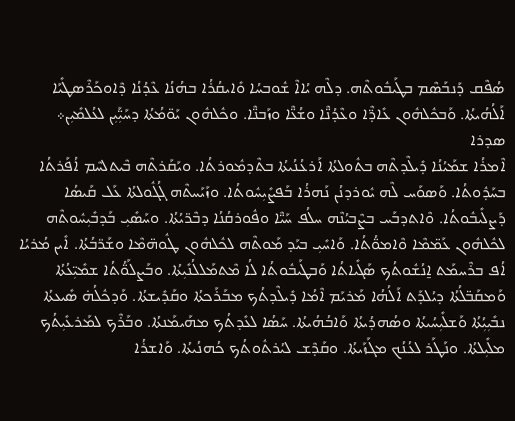ܣܳܦܶܩ ܕܰܢܒܰܣܶܡ ܒܛܰܝܒܽܘܬܶܗ. ܕܠܶܗ ܝܳܐܐܶ ܫܽܘܒܚܳܐ ܘܺܐܝܩܳܪܳܐ ܒܗܳܢܳܐ ܥܶܕܳܢܳܐ ܕܶܐܘܟܰܪܶܣܛܺܝܰܐ ܐܰܠܳܗܳܝܬܳܐ. ܘܰܒܟܽܠܗܽܘܢ ܥܺܐܕ̈ܶܐ ܘܥܶܕܳܢ̈ܶܐ ܘܫܳܥ̈ܶܐ ܘܙܰܒܢ̈ܶܐ. ܘܟܽܠܗܽܘܢ ܝܰܘ̈ܡܳܬܳܐ ܕܚܰܝܼ̈ܰܝܼܢ ܠܥܳܠܡܺܝܼܢ܀
ܣܕܪܐ
ܐܶܡܪܳܐ ܫܡܰܝܳܢܳܐ ܕܺܝܠܶܕܬܶܗ ܒܬܽܘܠܬܳܐ ܐܰܪܥܳܢܳܝܬܳܐ ܒܬܶܕܡܽܘܪܬܳܐ. ܘܝܰܩܰܪܬܶܗ ܒܶܝܬܠܚܶܡ ܐܳܦܰܪܬܳܐ ܒܚܰܕܽܘܬܳܐ. ܘܰܣܘܰܚ ܠܶܗ ܝܽܘܪܕܢܳܢ ܢܰܗܪܳܐ ܒܰܦܨܺܝܼܚܽܘܬܳܐ. ܘܙܰܝܰܚܬܶܗ ܓܳܓܽܘܠܬܳܐ ܥܰܠ ܩܰܝܣܳܐ ܕܰܨܠܺܝܒܽܘܬܳܐ. ܘܶܐܬܕܒܰܚ ܒܨܶܒܝܳܢܶܗ ܚܠܳܦ ܚܰܝ̈ܶܐ ܘܦܽܘܪܩܳܢܳܐ ܕܒܶܪ̈ܝܳܬܳܐ. ܘܚܰܣܺܝܼ ܒܰܕܒܺܝܼܚܽܘܬܶܗ ܠܟܽܠܗܽܘܢ ܥܰܡ̈ܡܶܐ ܘܶܐܡܘ̈ܳܬܳܐ. ܘܰܐܚܺܝܼ ܒܝܰܕ ܡܰܘܬܶܗ ܠܟܽܠܗܽܘܢ ܛܽܘܗ̈ܡܶܐ ܘܫܰܪ̈ܒܳܬܳܐ. ܐܺܝܢ ܡܳܪܝܳܐ ܐܳܦ ܒܪܶܚܡܰܬ ܐ̱ܢܳܫܽܘܬܳܟ ܣܰܓܺܝܐܬܳܐ ܘܰܒܛܰܝܒܽܘܬܳܐ ܠܳܐ ܡܶܬܡܰܠܠܳܢܺܝܼܬܳܐ. ܘܒܰܨܠܰܘ̈ܳܬܳܐ ܫܡܺܝܼ̈ܥܳܬܳܐ ܘܰܡܩܰܒ̈ܠܳܬܳܐ ܕܝܳܠܕܰܬ ܐܰܠܳܗܳܐ ܡܰܪܝܰܡ ܐܶܡܳܐ ܕܺܝܠܶܕܬܳܟ ܡܒܰܪܰܟܬܳܐ ܘܩܰܕܺܝܫܬܳܐ. ܘܰܕܟܽܠܳܗ̇ ܣܺܝܥܬܳܐ ܢܒܺܝܼܝܼܳܬܳܐ ܘܰܫܠܺܝܼܚܳܝܬܳܐ ܘܣܳܗܕܳܝܬܳܐ ܘܰܐܒܳܗܳܝܬܳܐ. ܚܰܣܳܐ ܠܥܺܕܬܳܟ ܡܗܰܝܡܰܢܬܳܐ. ܘܒܰܪܶܟ ܠܡܰܪܥܺܝܼܬܳܟ ܡܠܺܝܼܠܬܳܐ. ܘܢܰܛܰܪ ܠܥܳܢܳܟ ܡܓܰܙܰܝܬܳܐ. ܘܩܰܕܶܫ ܠܝܳܪܬܽܘܬܳܟ ܟܳܗܢܳܝܬܳܐ. ܘܰܐܫܪܳܐ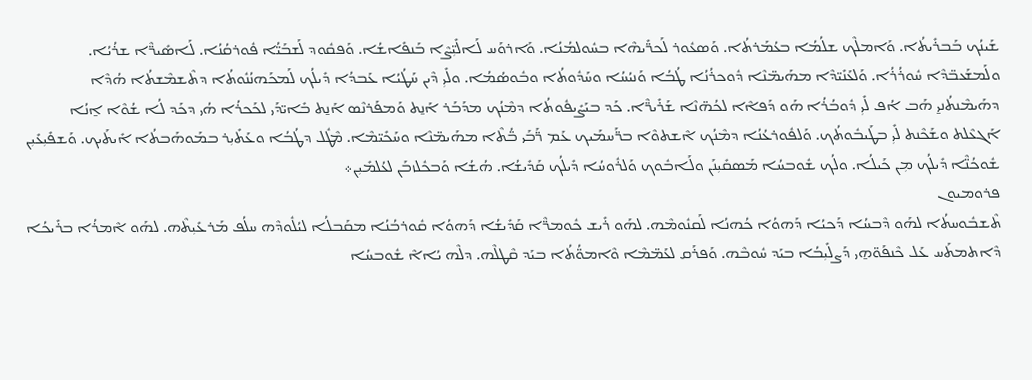ܫܰܝܢܳܟ ܒܰܒܪܺܝܬܳܐ. ܘܰܐܡܠܶܟ ܫܠܳܡܳܐ ܒܥܳܡܰܪܬܳܐ. ܘܰܣܥܽܘܪ ܠܰܟܪ̈ܺܝܗܶܐ ܒܚܽܘܠܡܳܢܳܐ. ܘܰܐܪܘܰܚ ܠܰܐܠܺܝܼ̈ܨܶܐ ܒܰܢܦܺܐܫܳܐ. ܘܰܦܩܽܘܕ ܠܰܫܒܰܝ̈ܳܐ ܦܽܘܪܩܳܢܳܐ. ܠܰܐܣܺܝܪ̈ܶܐ ܫܪܳܝܳܐ. ܘܠܰܡܫܰܥܒ̈ܕܶܐ ܚܽܘܪܳܪܳܐ. ܘܰܠܥܰܢܺܝ̈ܕܶܐ ܡܗܰܝܡ̈ܢܶܐ ܕܽܘܟܪܳܢܳܐ ܛܳܒܳܐ ܘܰܢܝܳܚܳܐ ܘܚܰܕܽܘܬܳܐ ܘܒܽܘܣܳܡܳܐ. ܘܠܺܝܼ ܕܶܝܢ ܚܰܛܳܝܳܐ ܥܰܒܕܳܐ ܕܺܝܠܳܟ ܠܰܡܟܰܗܢܳܢܽܘܬܳܐ ܕܬܶܫܡܶܫܬܳܐ ܗܳܕܶܐ ܕܗܰܝܡܶܢܬܳܢܝ̱ ܗܰܒ ܐܳܦ ܠܺܝܼ ܕܽܘܒܳܪܳܐ ܗܰܘ ܕܰܦܐܶܐ ܠܟܳܗ̈ܢܶܐ ܫܰܪܺܝܪ̈ܶܐ. ܟܰܕ ܒܝܰܨܺܝܦܽܘܬܳܐ ܕܡܶܢܳܟ ܡܕܰܒܰܪ ܐܰܢ̱ܬ ܘܰܡܦܰܪܢܶܣ ܐܰܢ̱ܬ ܒܺܐܝ̈ܕܰܝ ܠܟܰܟܪܳܐ ܗܳܝ ܕܟܰܕ ܠܳܐ ܫܳܘܶܐ ܐ̱ܢܳܐ ܐܰܓܥܶܠܬ ܘܫܰܟܶܢܬ ܠܺܝܼ ܒܛܰܝܒܽܘܬܳܟ. ܘܰܠܦܽܘܪܥܳܢܳܐ ܕܡܶܢܳܟ ܐܶܫܬܘܶܐ ܒܪ̈ܰܚܡܰܝܟ ܥܰܡ ܪ̈ܰܒܰܝ ܒ̈ܳܬܶܐ ܡܗܰܝܡ̈ܢܶܐ ܘܚܰܟܺܝ̈ܡܶܐ. ܡܶܛܽܠ ܕܛܳܒܳܐ ܘܥܰܬܺܝܼܪ ܒܡܰܘܗܰܒܬܳܐ ܐܺܝܬܰܝܟ. ܘܰܫܦܺܝܼܥܺܝܼܢ ܫܽܘܟܳܢ̈ܶܐ ܕܺܝܠܳܟ ܡܼܢ ܟܰܝܠܳܐ. ܘܠܳܟ ܫܽܘܒܚܳܐ ܡܰܣܩܺܝܼܢܰܢ ܘܠܰܐܒܽܘܟ ܘܰܠܪܽܘܚܳܐ ܕܺܝܠܳܟ ܩܰܕܺܝܫܳܐ. ܗܳܫܳܐ ܘܰܒܟܽܠܙܒܰܢ ܠܥܳܠܡܺܝܼܢ܀
ܦܪܘܡܝܘܢ
ܬܶܫܒܽܘܚܬܳܐ ܠܗܰܘ ܕܶܒܚܳܐ ܕܰܟܝܳܐ ܕܰܗܘܳܐ ܟܳܗܢܳܐ ܠܰܩܢܽܘܡܶܗ. ܠܗܰܘ ܪܺܝܫ ܟܽܘܡܪ̈ܶܐ ܩܰܕܺܝܫܳܐ ܕܰܗܘܳܐ ܩܽܘܪܒܳܢܳܐ ܡܩܰܒܠܳܐ ܠܝܳܠܽܘܕܶܗ ܚܠܳܦ ܡܰܪܥܺܝܼܬܶܗ. ܠܗܰܘ ܐܶܡܪܳܐ ܒܪܺܝܟܳܐ ܕܶܐܬܡܬܰܚ ܥܰܠ ܟܶܢܦܰܘ̈ܗ̱ܝ ܕܰܨܠܺܝܼܒܳܐ ܒܝܰܕ ܚܽܘܒܶܗ. ܘܰܦܪܰܩ ܠܥܰܡ̈ܡܶܐ ܘܶܐܡܘ̈ܳܬܳܐ ܒܝܰܕ ܩܶܛܠܶܗ. ܕܠܶܗ ܝܳܐܐܶ ܫܽܘܒܚܳܐ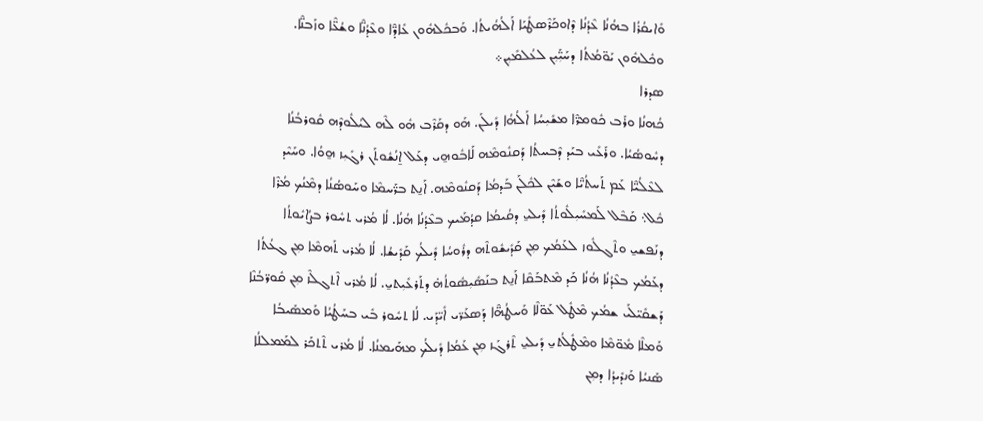ܘܺܐܝܩܳܪܳܐ ܒܗܳܢܳܐ ܥܶܕܳܢܳܐ ܕܶܐܘܟܰܪܶܣܛܺܝܰܐ ܐܰܠܳܗܳܝܬܳܐ. ܘܰܒܟܽܠܗܽܘܢ ܥܺܐܕ̈ܶܐ ܘܥܶܕܳܢ̈ܶܐ ܘܫܳܥ̈ܶܐ ܘܙܰܒܢ̈ܶܐ. ܘܟܽܠܗܽܘܢ ܝܰܘ̈ܡܳܬܳܐ ܕܚܰܝܼ̈ܰܝܼܢ ܠܥܳܠܡܺܝܼܢ܀
ܣܕܪܐ
ܟܳܗܢܳܐ ܘܪܰܒ ܟܽܘܡܪ̈ܶܐ ܡܫܺܝܼܚܳܐ ܐܰܠܳܗܳܐ ܕܺܝܠܰܢ. ܗܰܘ ܕܩܰܪܶܒ ܗܽܘ ܠܶܗ ܠܝܳܠܽܘܕܶܗ ܩܽܘܪܒܳܢܳܐ ܕܚܽܘܣܳܝܳܐ. ܘܪܰܥܺܝ ܒܝܰܕ ܕܶܒܚܬܳܐ ܕܰܩܢܽܘܡܶܗ ܠܰܐܒܽܘܗ̱ܝ ܕܥܰܠ ܐ̱ܢܳܫܽܘܬܰܢ ܪܓܺܝܼܙ ܗ̱ܘܳܐ. ܘܚܰܝܶܕ ܠܥܶܠܳܝ̈ܶܐ ܥܰܡ ܬܰܚܬܳܝ̈ܶܐ ܘܫܰܝܶܢ ܠܟܽܠܰܢ ܒܰܕܡܳܐ ܕܰܩܢܽܘܡܶܗ. ܐܰܢ̱ܬ ܒܪ̈ܰܚܡܶܐ ܘܚܰܘܣܳܢܳܐ ܕܡܶܢܳܟ ܡܳܪܶܐ ܟܽܠ܆ ܩܰܒܶܠ ܠܰܡܚܺܝܼܠܽܘܬܳܐ ܕܺܝܠܝ̱ ܕܩܳܝܡܳܐ ܩܕܳܡܰܝܟ ܒܥܶܕܳܢܳܐ ܗܳܢܳܐ. ܠܳܐ ܡܳܪܝ ܬܚܽܘܪ ܒܨܳܐܝܽܘܬܳܐ ܕܢܰܦܫܝ̱ ܘܬܶܓܠܽܘܙ ܠܥܰܡܳܟ ܡܼܢ ܩܰܕܺܝܫܽܘܬܶܗ ܕܪܽܘܚܳܐ ܕܺܝܠܳܟ ܩܰܕܺܝܫܳܐ. ܠܳܐ ܡܳܪܝ ܬܰܗܡܶܐ ܡܼܢ ܓܥܳܬܳܐ ܕܥܰܡܳܟ ܒܥܶܕܳܢܳܐ ܗܳܢܳܐ ܟܰܕ ܡܶܬܒܰܩܶܐ ܐܰܢ̱ܬ ܒܢܰܣܺܝܼܣܽܘܬܳܗ̇ ܕܬܰܪܥܺܝܼܬܝ̱. ܠܳܐ ܡܳܪܝ ܐܶܬܓܠܶܙ ܡܼܢ ܩܽܘܪ̈ܒܳܢܶܐ ܕܰܫܩܺܝ̈ܠܰܝ ܫܡܳܟ ܡܶܛܽܠ ܥܰܘ̈ܠܶܐ ܘܰܚܛܳܗ̈ܶܐ ܕܰܣܥܰܪ̈ܝ ܐܺܝ̈ܕܰܝ. ܠܳܐ ܬܚܽܘܪ ܒܺܝ ܒܚܰܛܳܝܳܐ ܘܰܡܣܰܝܒܳܐ ܘܰܡܠܶܐ ܡܽܘ̈ܡܶܐ ܘܡܶܛܽܠܳܬܝ̱ ܕܺܝܠܝ̱ ܬܶܪܓܰܙ ܡܼܢ ܥܰܡܳܐ ܕܺܝܠܳܟ ܡܗܰܝܡܢܳܐ. ܠܳܐ ܡܳܪܝ ܬܶܬܟܰܪ ܠܡܰܡܠܠܳܐ ܣܰܢܝܳܐ ܘܰܢܕܺܝܕܳܐ ܕܡܼܢ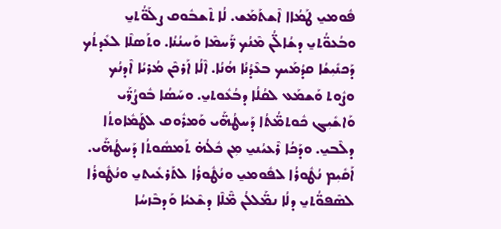ܦܽܘܡܝ̱ ܛܰܡܳܐܐ ܐܶܫܬܰܡܰܫ. ܠܳܐ ܬܶܫܒܽܘܩ ܨܠܰܘ̈ܳܬܝ̱ ܘܒܳܥܘ̈ܳܬܝ̱ ܕܫܳܐܠ̈ܳܢ ܡܶܢܳܟ ܪ̈ܰܚܡܶܐ ܘܰܚܢܳܢܳܐ. ܘܬܰܣܠܶܐ ܠܥܺܕܬܳܟ ܕܰܟܢܺܝܼܫܳܐ ܩܕܳܡܰܝܟ ܒܥܶܕܳܢܳܐ ܗܳܢܳܐ. ܐܶܠܳܐ ܐܰܪܟܶܢ ܡܳܪܝܳܐ ܐܶܕܢܳܟ ܘܨܽܘܬ ܘܰܫܡܰܥ ܠܩܳܠܳܐ ܕܒܳܥܽܘܬܝ̱. ܘܚܰܣܳܐ ܒܽܘܨܳܪ̈ܰܝ ܘܰܐܫܺܝܼܓ ܟܽܘܬܡ̈ܳܬܳܐ ܕܰܚܛܳܗ̈ܰܝ ܘܰܡܪܽܘܩ ܠܛܰܡܽܐܘܬܳܐ ܕܠܶܒܝ̱. ܘܕܰܟܳܐ ܪܶܥܝܳܢܝ̱ ܡܼܢ ܟܽܠܳܗ̇ ܬܰܡܣܽܘܬܳܐ ܕܰܚܛܳܗ̈ܰܝ. ܐܰܩܺܝܼܡ ܢܳܛܽܘܪܳܐ ܠܦܽܘܡܝ̱ ܘܢܳܛܽܘܪܳܐ ܠܬܰܪܥܺܝܬܝ̱ ܘܢܳܛܽܘܪܳܐ ܠܣܶܦܘ̈ܳܬܝ̱ ܕܠܳܐ ܢܡ̈ܰܠܠܳܢ ܡ̈ܶܠܶܐ ܕܫܶܥܝܳܐ ܘܰܕܒܶܙܚܳܐ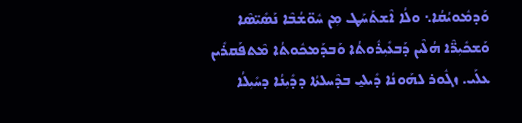ܘܰܕܡܽܘܝܳܩܳܐ܆ ܘܠܳܐ ܐܶܫܬܰܚܰܛ ܡܼܢ ܚܽܘ̈ܫܳܒܶܐ ܢܰܣܺܝ̈ܣܶܐ ܘܰܫܟܺܝܼܪ̈ܶܐ ܗܳܠܶܝܢ ܕܰܒܥܺܝܼܪܽܘܬܳܐ ܘܰܒܕܰܡܟܽܘܬܳܐ ܡܶܬܦܰܩܪܺܝܢ ܥܠܰܝ. ܙܓܽܘܪ ܠܗܰܘܢܳܐ ܕܺܝܠܝ̱ ܒܕܶܚܠܬܳܐ ܕܕܺܝܼܢܳܐ ܕܚܺܝܼܠܳܐ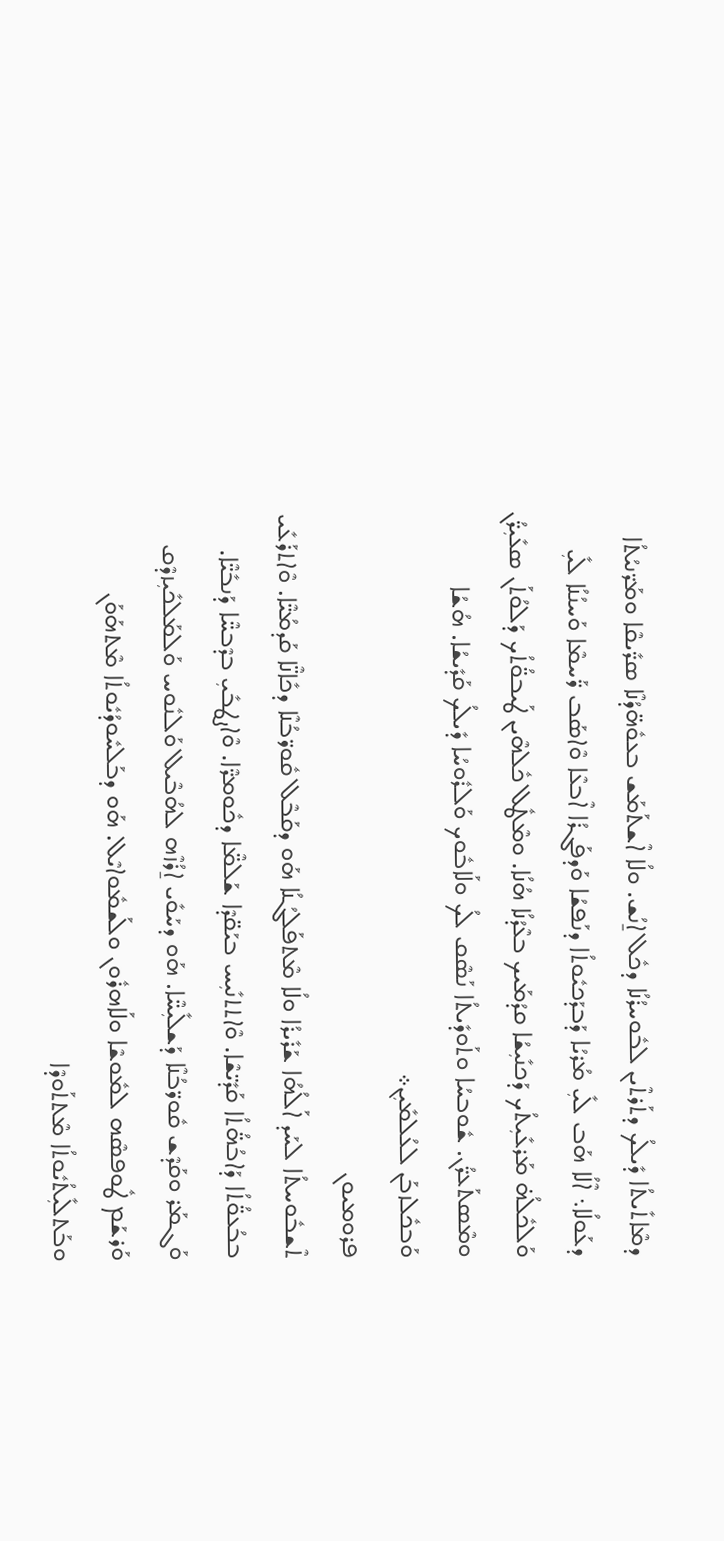ܕܡܶܐܬܺܝܬܳܐ ܕܺܝܠܳܟ ܕܬܰܪܬܶܝܢ ܠܒܽܘܚܪܳܢܳܐ ܕܟܽܠ ܐ̱ܢܳܫ. ܘܠܳܐ ܐܶܫܬܰܡܰܫ ܒܥܘܽܗ̈ܕܳܢܶܐ ܣܪ̈ܺܝܩܶܐ ܘܡܰܪ̈ܢܝܳܬܳܐ ܕܥܰܘܠܳܐ܆ ܐܶܠܳܐ ܗܰܒ ܠܺܝܼ ܡܳܪܝܳܐ ܕܰܒܕܰܟܝܽܘܬܳܐ ܕܢܰܦܫܳܐ ܘܰܕܦܰܓܪܳܐ ܐܶܒܥܶܐ ܘܶܐܣܰܒ ܪ̈ܰܚܡܶܐ ܘܰܚܢܳܢܳܐ ܠܺܝܼ ܘܰܠܟܽܠܳܗ̇ ܡܰܪܥܺܝܼܬܳܟ ܕܰܟܢܺܝܼܫܳܐ ܩܕܳܡܰܝܟ ܒܥܶܕܳܢܳܐ ܗܳܢܳܐ. ܘܡܶܛܽܠ ܟܽܠܗܶܝܢ ܛܰܝܒܘ̈ܳܬܳܟ ܕܰܠܘܳܬܰܢ ܣܥܺܝܼܪ̈ܳܢ ܘܡܶܣܬܰܥܪ̈ܳܢ. ܫܽܘܒܚܳܐ ܘܬܰܘܕܺܝܬܳܐ ܢܰܣܶܩ ܠܳܟ ܘܠܰܐܒܽܘܟ ܘܰܠܪܽܘܚܳܐ ܕܺܝܠܳܟ ܩܰܕܺܝܫܳܐ. ܗܳܫܳܐ ܘܰܒܟܽܠܙܒܰܢ ܠܥܳܠܡܺܝܼܢ܀
ܦܪܘܡܝܘܢ
ܬܶܫܒܽܘܚܬܳܐ ܠܚܰܕ ܐܰܠܳܗܳܐ ܫܰܪܺܝܪܳܐ ܘܠܳܐ ܡܶܬܦܰܠܓܳܢܳܐ ܗܰܘ ܕܩܰܒܶܠ ܩܽܘܪ̈ܒܳܢܶܐ ܕܟܺܐܢ̈ܶܐ ܩܰܕܡܳܝ̈ܶܐ. ܘܶܐܬܪܰܥܺܝ ܒܒܳܥܘ̈ܳܬܳܐ ܕܰܐܒܳܗ̈ܳܬܳܐ ܩܰܕܺܝ̈ܫܶܐ. ܘܶܐܬܬܢܺܝܼܚ ܒܝܰܩ̈ܕܶܐ ܫܰܠܡ̈ܶܐ ܕܟܽܘܡܪ̈ܶܐ. ܘܶܐܨܛܒܺܝܼ ܒܕܶܒܚ̈ܶܐ ܕܰܢܒܺܝ̈ܶܐ. ܘܰܓܡܰܪ ܘܩܰܕܶܫ ܩܽܘܪ̈ܒܳܢܶܐ ܕܰܫܠܺܝܼܚ̈ܶܐ. ܗܰܘ ܕܚܰܘܺܝ ܐ̱ܪܳܙܶܗ ܠܗܳܒܶܝܠ ܘܰܠܢܽܘܚ ܘܰܠܡܰܠܟܺܝܼܙܕܶܩ ܘܰܪܫܰܡ ܛܽܘܦܣܶܗ ܠܡܽܘܫܶܐ ܘܠܰܐܗܪܽܘܢ ܘܠܰܫܡܽܘܐܝܶܠ. ܗܰܘ ܕܒܰܠܚܽܘܕܳܝܽܘܬܳܐ ܡܶܬܗܰܘܰܢ ܘܒܰܬܠܺܝܼܬܳܝܽܘܬܳܐ ܡܶܬܬܰܘܕܶܐ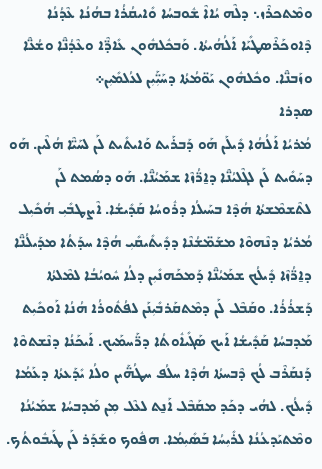ܘܡܶܬܟܪܶܙ܆ ܕܠܶܗ ܝܳܐܐܶ ܫܽܘܒܚܳܐ ܘܺܐܝܩܳܪܳܐ ܒܗܳܢܳܐ ܥܶܕܳܢܳܐ ܕܶܐܘܟܰܪܶܣܛܺܝܰܐ ܐܰܠܳܗܳܝܬܳܐ. ܘܰܒܟܽܠܗܽܘܢ ܥܺܐܕ̈ܶܐ ܘܥܶܕܳܢ̈ܶܐ ܘܫܳܥ̈ܶܐ ܘܙܰܒܢ̈ܶܐ. ܘܟܽܠܗܽܘܢ ܝܰܘ̈ܡܳܬܳܐ ܕܚܰܝܼ̈ܰܝܼܢ ܠܥܳܠܡܺܝܼܢ܀
ܣܕܪܐ
ܡܳܪܝܳܐ ܐܰܠܳܗܳܐ ܕܺܝܠܰܢ ܗܰܘ ܕܰܒܪܰܝܬ ܘܰܐܝܬܺܝܬ ܠܰܢ ܠܚܰܝ̈ܶܐ ܗܳܠܶܝܢ. ܗܰܘ ܕܚܰܘܺܝܬ ܠܰܢ ܠܓܶܠܝܳܢ̈ܶܐ ܕܐ̱ܪ̈ܳܙܶܐ ܫܡܰܝܳܢ̈ܶܐ. ܗܰܘ ܕܣܳܡܬ ܠܰܢ ܠܬܶܫܡܶܫܬܳܐ ܗܳܕܶܐ ܒܚܰܝܠܳܐ ܕܪܽܘܚܳܐ ܩܰܕܺܝܫܳܐ. ܐܶܨܛܒܺܝܼ ܗܳܟܺܝܼܠ ܡܳܪܝܳܐ ܕܢܶܗܘܶܐ ܡܫܰܡ̈ܫܳܢܶܐ ܕܕܺܝܬܺܝܩܺܝܼ ܗܳܕܶܐ ܚܕܰܬܳܐ ܡܕܰܝܠܳܢ̈ܶܐ ܕܐ̱ܪ̈ܳܙܶܐ ܕܺܝܠܳܟ ܫܡܰܝܳܢ̈ܶܐ ܕܰܡܟܰܗܢܺܝܼܢ ܕܠܳܐ ܚܽܘܝܳܒܳܐ ܠܡܶܠܬܳܐ ܕܰܫܪܳܪܳܐ. ܘܩܰܒܶܠ ܠܰܢ ܕܡܶܬܩܰܪܒܺܝܼܢܰܢ ܠܦܳܬܽܘܪܳܐ ܗܳܢܳܐ ܐܰܘܟܺܝܼܬ ܡܰܕܒܚܳܐ ܩܰܕܺܝܫܳܐ ܐܰܝܟ ܣܰܓܺܝܐܽܘܬܳܐ ܕܪ̈ܰܚܡܰܝܟ. ܐܰܝܟܰܢܳܐ ܕܢܶܫܬܘܶܐ ܕܰܢܩܰܪܶܒ ܠܳܟ ܕܶܒܚܬܳܐ ܗܳܕܶܐ ܚܠܳܦ ܚܛܳܗ̈ܰܝܢ ܘܠܳܐ ܝܺܕܰܥܬܳܐ ܕܥܰܡܳܐ ܕܺܝܠܳܟ. ܠܗܳܝ ܕܟܰܕ ܡܩܰܒܶܠ ܐܰܢ̱ܬ ܠܥܶܠ ܡܼܢ ܡܰܕܒܚܳܐ ܫܡܰܝܳܢܳܐ ܘܡܶܬܝܰܕܥܳܢܳܐ ܠܪܺܝܼܚܳܐ ܒܰܣܺܝܼܡܳܐ. ܗܦܽܘܟ ܘܫܰܕܰܪ ܠܰܢ ܛܰܝܒܽܘܬܳܟ.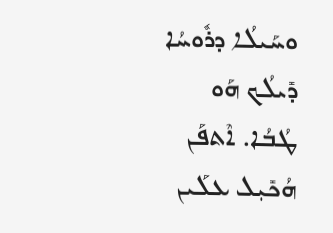ܘܚܰܝܠܳܐ ܕܪܽܘܚܳܐ ܕܺܝܠܳܟ ܗܰܘ ܛܳܒܳܐ. ܐܶܬܦܰܢ ܗܳܟܺܝܼܠ ܥܠܰܝܢ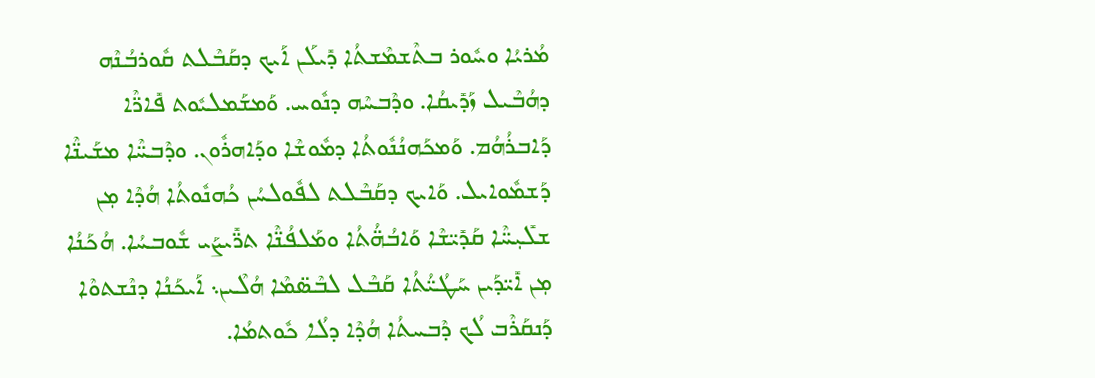ܡܳܪܝܳܐ ܘܚܽܘܪ ܒܬܶܫܡܶܫܬܳܐ ܕܺܝܠܰܢ ܐܰܝܟ ܕܩܰܒܶܠܬ ܩܽܘܪܒܳܢܶܗ ܕܗܳܒܶܝܠ ܙܰܕܺܝܩܳܐ. ܘܕܶܒܚܶܗ ܕܢܽܘܚ. ܘܰܡܫܰܡܠܝܽܘܬ ܦܺܐܪ̈ܶܐ ܕܰܐܒܪܳܗܳܡ. ܘܰܡܟܰܗܢܳܢܽܘܬܳܐ ܕܡܽܘܫܶܐ ܘܕܰܐܗܪܽܘܢ. ܘܕܶܒܚ̈ܶܐ ܡܫܰܝܢ̈ܶܐ ܕܰܫܡܽܘܐܝܠ. ܘܰܐܝܟ ܕܩܰܒܶܠܬ ܠܦܽܘܠܚܳܢ ܟܳܗܢܽܘܬܳܐ ܗܳܕܶܐ ܡܼܢ ܫܠܺܝܼܚ̈ܶܐ ܩܰܕܺܝ̈ܫܶܐ ܘܰܐܒܳܗ̈ܳܬܳܐ ܘܡܰܠܦܳܢ̈ܶܐ ܬܪ̈ܺܝܨܰܝ ܫܽܘܒܚܳܐ. ܗܳܟܰܢܳܐ ܡܼܢ ܐܺܝ̈ܕܰܝܢ ܚܰܛܳܝ̈ܳܬܳܐ ܩܰܒܶܠ ܠܒܶܣ̈ܡܶܐ ܗܳܠܶܝܢ܆ ܐܰܝܟܰܢܳܐ ܕܢܶܫܬܘܶܐ ܕܰܢܩܰܪܶܒ ܠܳܟ ܕܶܒܚܬܳܐ ܗܳܕܶܐ ܕܠܳܐ ܟܽܘܬܡܳܐ.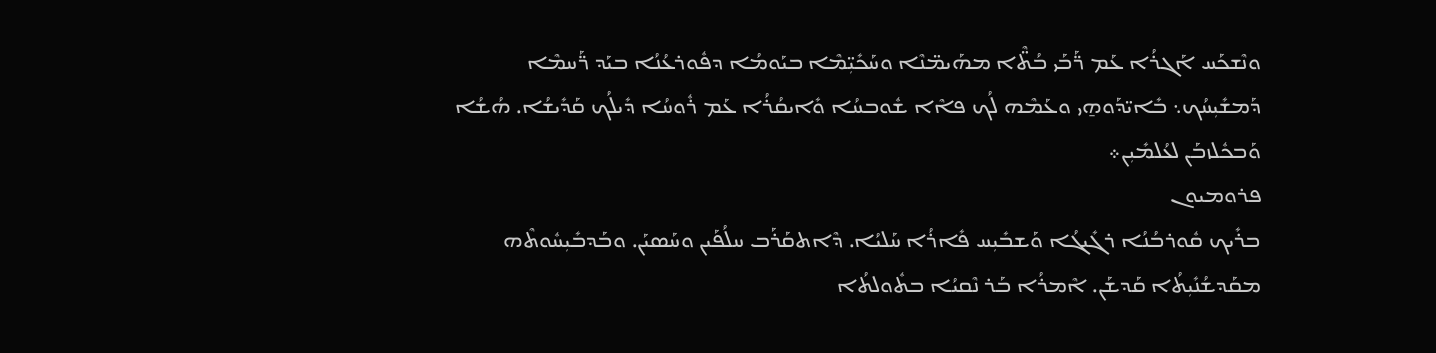ܘܢܶܫܟܰܚ ܐܰܓܪܳܐ ܥܰܡ ܪ̈ܰܒܰܝ ܒܳܬ̈ܶܐ ܡܗܰܝܡ̈ܢܶܐ ܘܚܰܟܺܝܼ̈ܡܶܐ ܒܝܰܘܡܳܐ ܕܦܽܘܪܥܳܢܳܐ ܒܝܰܕ ܪ̈ܰܚܡܶܐ ܕܰܡܫܺܝܼܚܳܟ܆ ܒܺܐܝ̈ܕܰܘܗ̱ܝ ܘܥܰܡܶܗ ܠܳܟ ܦܐܶܐ ܫܽܘܒܚܳܐ ܘܺܐܝܩܳܪܳܐ ܥܰܡ ܪܽܘܚܳܐ ܕܺܝܠܳܟ ܩܰܕܺܝܫܳܐ. ܗܳܫܳܐ ܘܰܒܟܽܠܙܒܰܢ ܠܥܳܠܡܺܝܼܢ܀
ܦܪܘܡܝܘܢ
ܒܪܺܝܟ ܩܽܘܪܒܳܢܳܐ ܪܓܺܝܓܳܐ ܘܰܫܒܺܝܼܚ ܦܺܐܪܳܐ ܚܰܠܝܳܐ. ܕܶܐܬܩܰܪܰܒ ܚܠܳܦܰܝܢ ܘܚܰܣܝܰܢ. ܘܒܰܕܒܺܝܼܚܽܘܬܶܗ ܡܩܰܕܫܳܢܺܝܼܬܳܐ ܩܰܕܫܰܢ. ܐܶܡܪܳܐ ܒܰܪ ܢܶܩܝܳܐ ܒܬܽܘܠܬܳܐ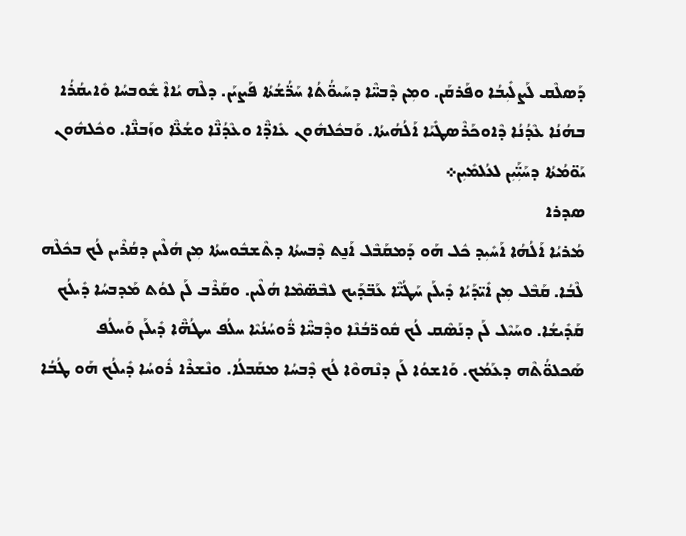ܕܰܣܠܶܩ ܠܰܨܠܺܝܼܒܳܐ ܘܦܰܪܩܰܢ. ܘܡܼܢ ܕܶܒܚ̈ܶܐ ܕܚܰܝܘ̈ܳܬܳܐ ܚܰܪ̈ܳܫܳܬܳܐ ܦܰܨܝܰܢ. ܕܠܶܗ ܝܳܐܐܶ ܫܽܘܒܚܳܐ ܘܺܐܝܩܳܪܳܐ ܒܗܳܢܳܐ ܥܶܕܳܢܳܐ ܕܶܐܘܟܰܪܶܣܛܺܝܰܐ ܐܰܠܳܗܳܝܬܳܐ. ܘܰܒܟܽܠܗܽܘܢ ܥܺܐܕ̈ܶܐ ܘܥܶܕܳܢ̈ܶܐ ܘܫܳܥ̈ܶܐ ܘܙܰܒܢ̈ܶܐ. ܘܟܽܠܗܽܘܢ ܝܰܘ̈ܡܳܬܳܐ ܕܚܰܝܼ̈ܰܝܼܢ ܠܥܳܠܡܺܝܼܢ܀
ܣܕܪܐ
ܡܳܪܝܳܐ ܐܰܠܳܗܳܐ ܐܰܚܺܝܼܕ ܟܽܠ ܗܰܘ ܕܰܡܩܰܒܶܠ ܐܰܢ̱ܬ ܕܶܒܚܬܳܐ ܕܬܶܫܒܽܘܚܬܳܐ ܡܼܢ ܗܳܠܶܝܢ ܕܩܳܪܶܝܢ ܠܳܟ ܒܟܽܠܶܗ ܠܶܒܳܐ. ܩܰܒܶܠ ܡܼܢ ܐܺܝ̈ܕܰܝܳܐ ܕܺܝܠܰܢ ܚܰܛܳܝ̈ܶܐ ܥܰܒ̈ܕܰܝܟ ܠܒܶܣ̈ܡܶܐ ܗܳܠܶܝܢ. ܘܩܰܪܶܒ ܠܰܢ ܠܘܳܬ ܡܰܕܒܚܳܐ ܕܺܝܠܳܟ ܩܰܕܺܝܫܳܐ. ܘܚܰܝܶܠ ܠܰܢ ܕܢܰܣܶܩ ܠܳܟ ܩܽܘܪ̈ܒܳܢܶܐ ܘܕܶܒܚ̈ܶܐ ܪ̈ܽܘܚܳܢܳܝܶܐ ܚܠܳܦ ܚܛܳܗ̈ܶܐ ܕܺܝܠܰܢ ܘܰܚܠܳܦ ܣܰܟܠܘ̈ܳܬܶܗ ܕܥܰܡܳܟ. ܘܰܐܫܘܳܐ ܠܰܢ ܕܢܶܗܘܶܐ ܠܳܟ ܕܶܒܚܳܐ ܡܩܰܒܠܳܐ. ܘܢܶܫܪܶܐ ܪܽܘܚܳܐ ܕܺܝܠܳܟ ܗܰܘ ܛܳܒܳܐ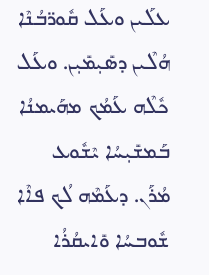ܥܠܰܝܢ ܘܥܰܠ ܩܽܘܪ̈ܒܳܢܶܐ ܗܳܠܶܝܢ ܕܣܺܝܼܡܺܝܼܢ. ܘܥܰܠ ܟܽܠܶܗ ܥܰܡܳܟ ܡܗܰܝܡܢܳܐ ܒܰܡܫܺܝܼܚܳܐ ܝܶܫܽܘܥ ܡܳܪܰܢ. ܕܥܰܡܶܗ ܠܳܟ ܦܐܶܐ ܫܽܘܒܚܳܐ ܘܺܐܝܩܳܪܳܐ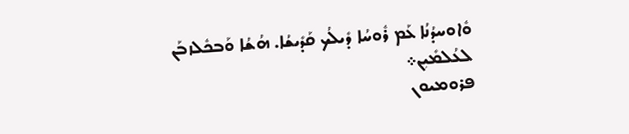ܘܽܐܘܚܕܳܢܳܐ ܥܰܡ ܪܽܘܚܳܐ ܕܺܝܠܳܟ ܩܰܕܺܝܫܳܐ. ܗܳܫܳܐ ܘܰܒܟܽܠܙܒܰܢ ܠܥܳܠܡܺܝܼܢ܀
ܦܪܘܡܝܘܢ